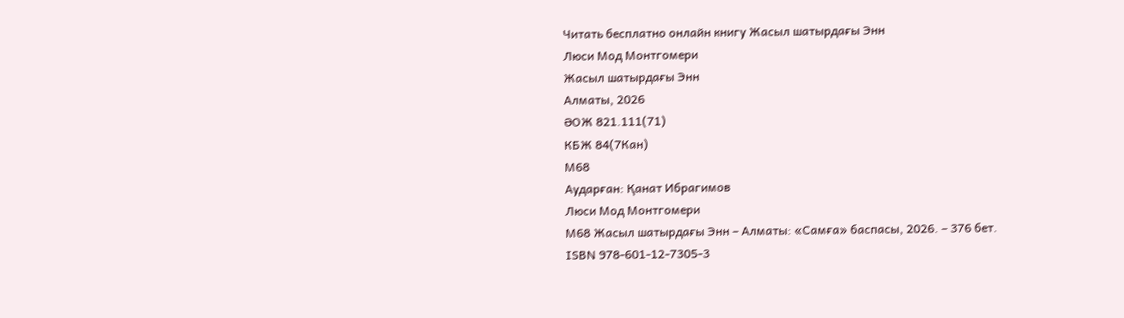Читать бесплатно онлайн книгу Жасыл шатырдағы Энн
Люси Мод Монтгомери
Жасыл шатырдағы Энн
Алматы, 2026
ӘОЖ 821.111(71)
КБЖ 84(7Кан)
М68
Аударған: Қанат Ибрагимов
Люси Мод Монтгомери
М68 Жасыл шатырдағы Энн – Алматы: «Самға» баспасы, 2026. – 376 бет.
ISBN 978-601-12-7305-3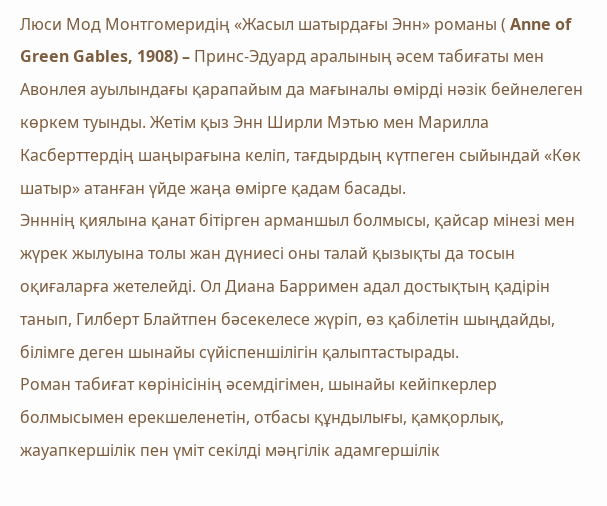Люси Мод Монтгомеридің «Жасыл шатырдағы Энн» романы ( Anne of Green Gables, 1908) – Принс-Эдуард аралының әсем табиғаты мен Авонлея ауылындағы қарапайым да мағыналы өмірді нәзік бейнелеген көркем туынды. Жетім қыз Энн Ширли Мэтью мен Марилла Касберттердің шаңырағына келіп, тағдырдың күтпеген сыйындай «Көк шатыр» атанған үйде жаңа өмірге қадам басады.
Энннің қиялына қанат бітірген арманшыл болмысы, қайсар мінезі мен жүрек жылуына толы жан дүниесі оны талай қызықты да тосын оқиғаларға жетелейді. Ол Диана Барримен адал достықтың қадірін танып, Гилберт Блайтпен бәсекелесе жүріп, өз қабілетін шыңдайды, білімге деген шынайы сүйіспеншілігін қалыптастырады.
Роман табиғат көрінісінің әсемдігімен, шынайы кейіпкерлер болмысымен ерекшеленетін, отбасы құндылығы, қамқорлық, жауапкершілік пен үміт секілді мәңгілік адамгершілік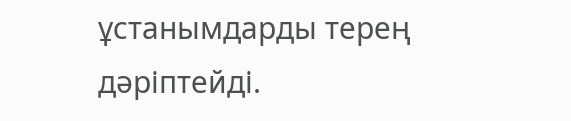ұстанымдарды терең дәріптейді.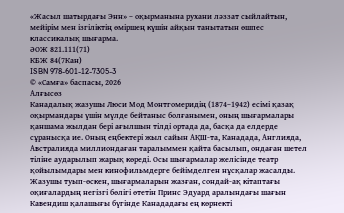«Жасыл шатырдағы Энн» – оқырманына рухани ләззат сыйлайтын, мейірім мен ізгіліктің өміршең күшін айқын танытатын өшпес классикалық шығарма.
ӘОЖ 821.111(71)
КБЖ 84(7Кан)
ISBN 978-601-12-7305-3
© «Самға» баспасы, 2026
Алғысөз
Канадалық жазушы Люси Мод Монтгомеридің (1874–1942) есімі қазақ оқырмандары үшін мүлде бейтаныс болғанымен, оның шығармалары қаншама жылдан бері ағылшын тілді ортада да, басқа да елдерде сұранысқа ие. Оның еңбектері жыл сайын АҚШ-та, Канадада, Англияда, Австралияда миллиондаған таралыммен қайта басылып, ондаған шетел тіліне аударылып жарық көреді. Осы шығармалар желісінде театр қойылымдары мен кинофильмдерге бейімделген нұсқалар жасалды. Жазушы туып-өскен, шығармаларын жазған, сондай-ақ кітаптағы оқиғалардың негізгі бөлігі өтетін Принс Эдуард аралындағы шағын Кавендиш қалашығы бүгінде Канададағы ең көрнекті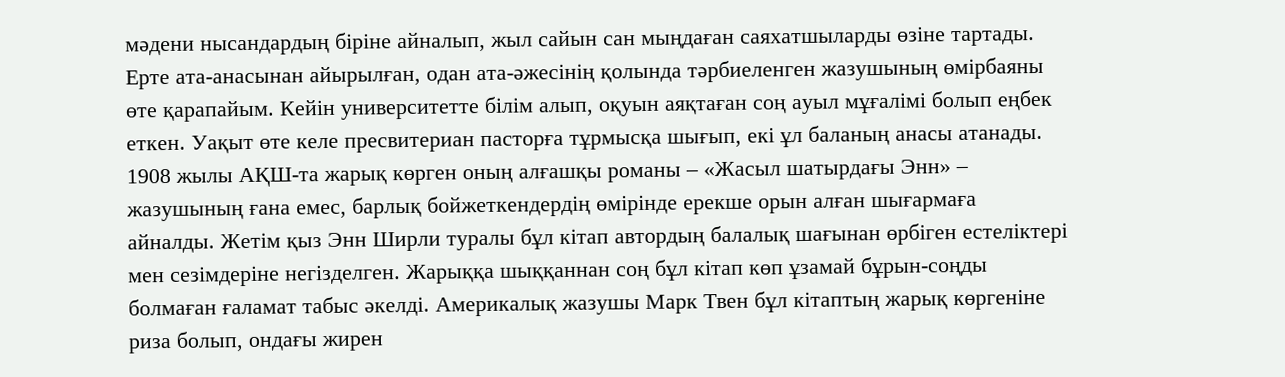мәдени нысандардың біріне айналып, жыл сайын сан мыңдаған саяхатшыларды өзіне тартады.
Ерте ата-анасынан айырылған, одан ата-әжесінің қолында тәрбиеленген жазушының өмірбаяны өте қарапайым. Кейін университетте білім алып, оқуын аяқтаған соң ауыл мұғалімі болып еңбек еткен. Уақыт өте келе пресвитериан пасторға тұрмысқа шығып, екі ұл баланың анасы атанады. 1908 жылы АҚШ-та жарық көрген оның алғашқы романы – «Жасыл шатырдағы Энн» – жазушының ғана емес, барлық бойжеткендердің өмірінде ерекше орын алған шығармаға айналды. Жетім қыз Энн Ширли туралы бұл кітап автордың балалық шағынан өрбіген естеліктері мен сезімдеріне негізделген. Жарыққа шыққаннан соң бұл кітап көп ұзамай бұрын-соңды болмаған ғаламат табыс әкелді. Америкалық жазушы Марк Твен бұл кітаптың жарық көргеніне риза болып, ондағы жирен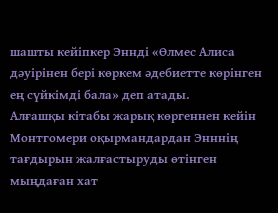шашты кейіпкер Эннді «Өлмес Алиса дәуірінен бері көркем әдебиетте көрінген ең сүйкімді бала» деп атады.
Алғашқы кітабы жарық көргеннен кейін Монтгомери оқырмандардан Энннің тағдырын жалғастыруды өтінген мыңдаған хат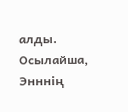алды. Осылайша, Энннің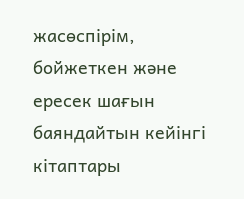жасөспірім, бойжеткен және ересек шағын баяндайтын кейінгі кітаптары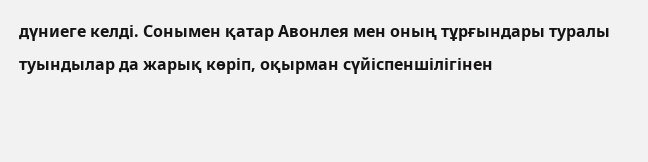дүниеге келді. Сонымен қатар Авонлея мен оның тұрғындары туралы туындылар да жарық көріп, оқырман сүйіспеншілігінен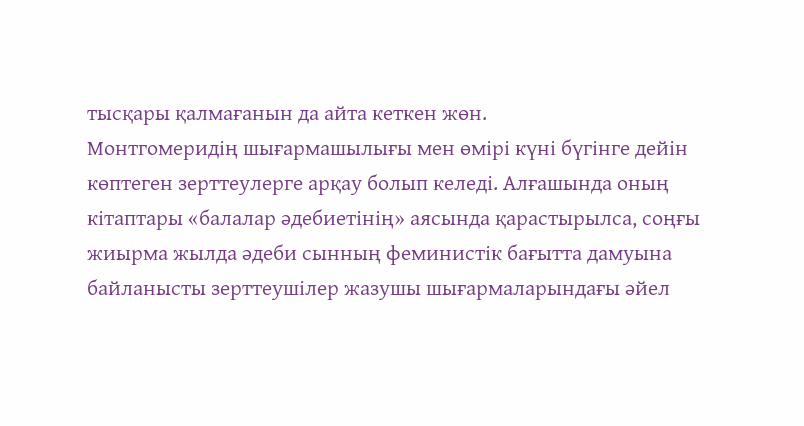тысқары қалмағанын да айта кеткен жөн.
Монтгомеридің шығармашылығы мен өмірі күні бүгінге дейін көптеген зерттеулерге арқау болып келеді. Алғашында оның кітаптары «балалар әдебиетінің» аясында қарастырылса, соңғы жиырма жылда әдеби сынның феминистік бағытта дамуына байланысты зерттеушілер жазушы шығармаларындағы әйел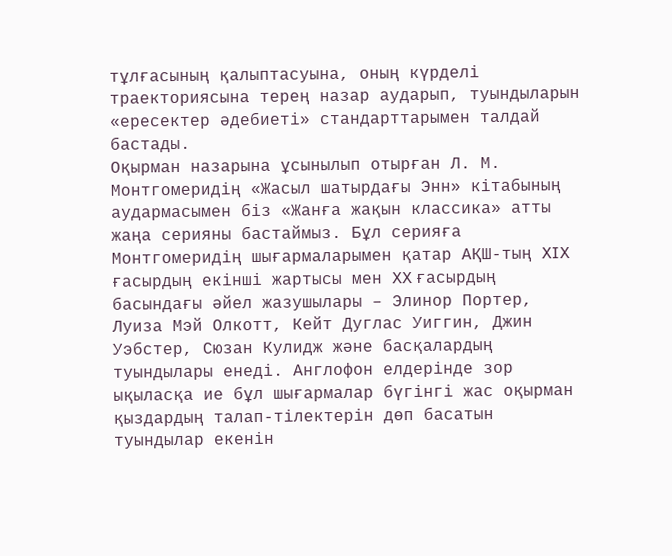тұлғасының қалыптасуына, оның күрделі траекториясына терең назар аударып, туындыларын «ересектер әдебиеті» стандарттарымен талдай бастады.
Оқырман назарына ұсынылып отырған Л. М. Монтгомеридің «Жасыл шатырдағы Энн» кітабының аудармасымен біз «Жанға жақын классика» атты жаңа серияны бастаймыз. Бұл серияға Монтгомеридің шығармаларымен қатар АҚШ-тың XIX ғасырдың екінші жартысы мен XX ғасырдың басындағы әйел жазушылары – Элинор Портер, Луиза Мэй Олкотт, Кейт Дуглас Уиггин, Джин Уэбстер, Сюзан Кулидж және басқалардың туындылары енеді. Англофон елдерінде зор ықыласқа ие бұл шығармалар бүгінгі жас оқырман қыздардың талап-тілектерін дөп басатын туындылар екенін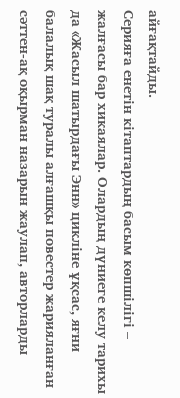айғақтайды.
Серияға енетін кітаптардың басым көпшілігі – жалғасы бар хикаялар. Олардың дүниеге келу тарихы да «Жасыл шатырдағы Энн» цикліне ұқсас, яғни балалық шақ туралы алғашқы повестер жарияланған сәттен-ақ оқырман назарын жаулап, авторларды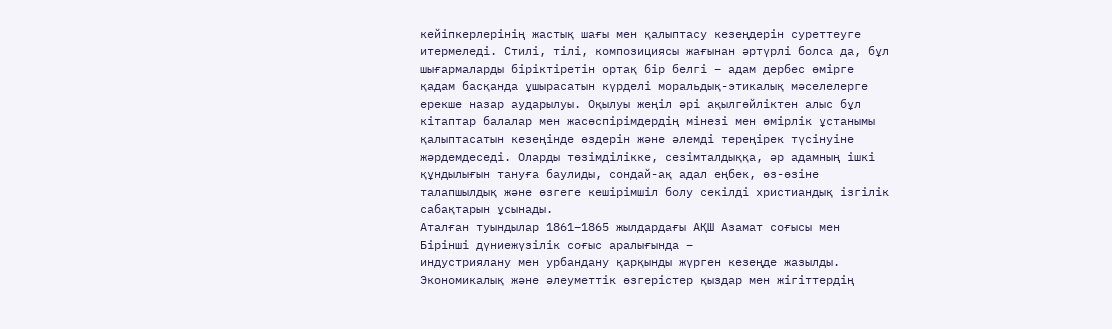кейіпкерлерінің жастық шағы мен қалыптасу кезеңдерін суреттеуге итермеледі. Стилі, тілі, композициясы жағынан әртүрлі болса да, бұл шығармаларды біріктіретін ортақ бір белгі – адам дербес өмірге қадам басқанда ұшырасатын күрделі моральдық-этикалық мәселелерге ерекше назар аударылуы. Оқылуы жеңіл әрі ақылгөйліктен алыс бұл кітаптар балалар мен жасөспірімдердің мінезі мен өмірлік ұстанымы қалыптасатын кезеңінде өздерін және әлемді тереңірек түсінуіне жәрдемдеседі. Оларды төзімділікке, сезімталдыққа, әр адамның ішкі құндылығын тануға баулиды, сондай-ақ адал еңбек, өз-өзіне талапшылдық және өзгеге кешірімшіл болу секілді христиандық ізгілік сабақтарын ұсынады.
Аталған туындылар 1861–1865 жылдардағы АҚШ Азамат соғысы мен Бірінші дүниежүзілік соғыс аралығында –
индустриялану мен урбандану қарқынды жүрген кезеңде жазылды. Экономикалық және әлеуметтік өзгерістер қыздар мен жігіттердің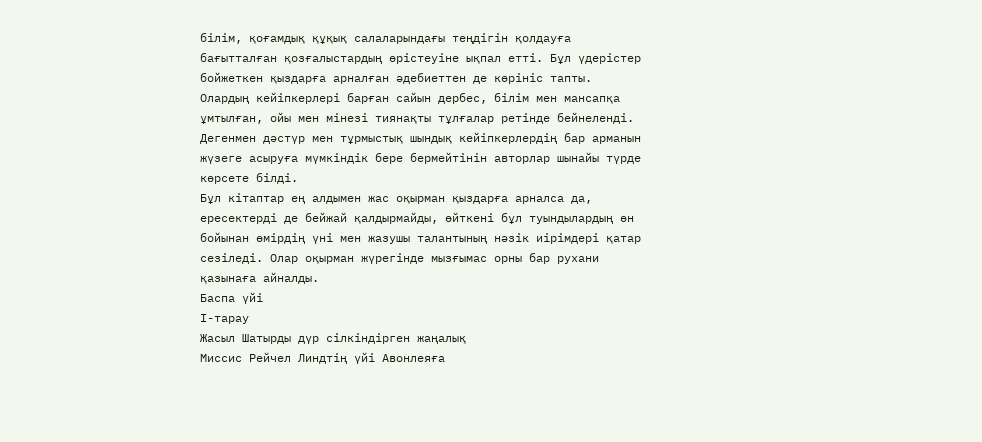білім, қоғамдық құқық салаларындағы теңдігін қолдауға бағытталған қозғалыстардың өрістеуіне ықпал етті. Бұл үдерістер бойжеткен қыздарға арналған әдебиеттен де көрініс тапты. Олардың кейіпкерлері барған сайын дербес, білім мен мансапқа ұмтылған, ойы мен мінезі тиянақты тұлғалар ретінде бейнеленді. Дегенмен дәстүр мен тұрмыстық шындық кейіпкерлердің бар арманын жүзеге асыруға мүмкіндік бере бермейтінін авторлар шынайы түрде көрсете білді.
Бұл кітаптар ең алдымен жас оқырман қыздарға арналса да, ересектерді де бейжай қалдырмайды, өйткені бұл туындылардың өн бойынан өмірдің үні мен жазушы талантының нәзік иірімдері қатар сезіледі. Олар оқырман жүрегінде мызғымас орны бар рухани қазынаға айналды.
Баспа үйі
І-тарау
Жасыл Шатырды дүр сілкіндірген жаңалық
Миссис Рейчел Линдтің үйі Авонлеяға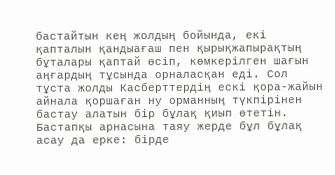бастайтын кең жолдың бойында, екі қапталын қандыағаш пен қырықжапырақтың бұталары қаптай өсіп, көмкерілген шағын аңғардың тұсында орналасқан еді. Сол тұста жолды Касберттердің ескі қора-жайын айнала қоршаған ну орманның түкпірінен бастау алатын бір бұлақ қиып өтетін. Бастапқы арнасына таяу жерде бұл бұлақ асау да ерке: бірде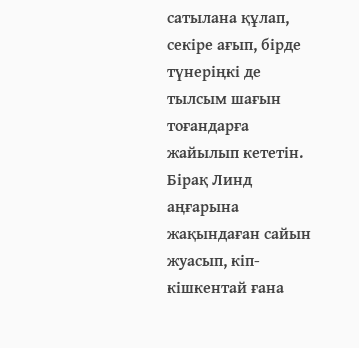сатылана құлап, секіре ағып, бірде түнеріңкі де тылсым шағын тоғандарға жайылып кететін. Бірақ Линд аңғарына жақындаған сайын жуасып, кіп-кішкентай ғана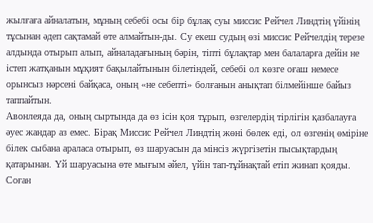жылғаға айналатын, мұның себебі осы бір бұлақ суы миссис Рейчел Линдтің үйінің тұсынан әдеп сақтамай өте алмайтын-ды. Су екеш судың өзі миссис Рейчелдің терезе алдында отырып алып, айналадағының бәрін, тіпті бұлақтар мен балаларға дейін не істеп жатқанын мұқият бақылайтынын білетіндей, себебі ол көзге оғаш немесе орынсыз нәрсені байқаса, оның «не себепті» болғанын анықтап білмейінше байыз таппайтын.
Авонлеяда да, оның сыртында да өз ісін қоя тұрып, өзгелердің тірлігін қазбалауға әуес жандар аз емес. Бірақ Миссис Рейчел Линдтің жөні бөлек еді, ол өзгенің өміріне білек сыбана араласа отырып, өз шаруасын да мінсіз жүргізетін пысықтардың қатарынан. Үй шаруасына өте мығым әйел, үйін тап-тұйнақтай етіп жинап қояды. Соған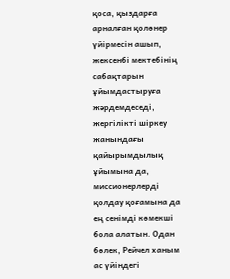қоса, қыздарға арналған қолөнер үйірмесін ашып, жексенбі мектебінің сабақтарын ұйымдастыруға жәрдемдеседі, жергілікті шіркеу жанындағы қайырымдылық ұйымына да, миссионерлерді қолдау қоғамына да ең сенімді көмекші бола алатын. Одан бөлек, Рейчел ханым ас үйіндегі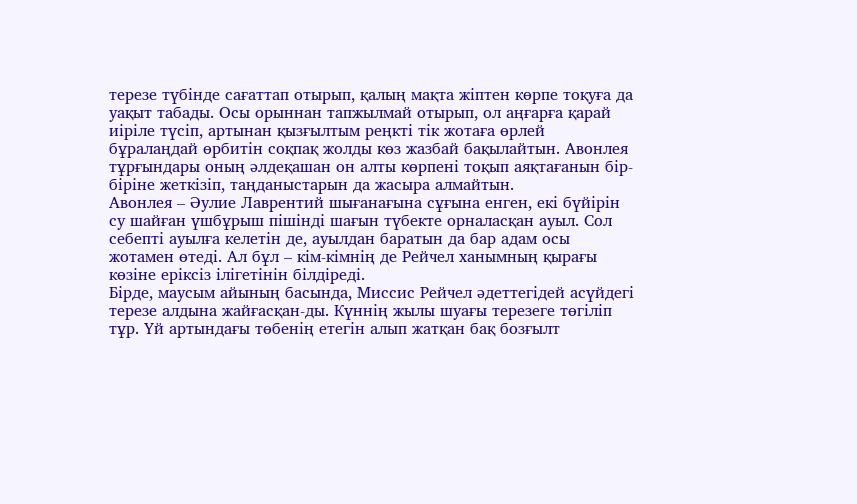терезе түбінде сағаттап отырып, қалың мақта жіптен көрпе тоқуға да уақыт табады. Осы орыннан тапжылмай отырып, ол аңғарға қарай иіріле түсіп, артынан қызғылтым реңкті тік жотаға өрлей бұралаңдай өрбитін соқпақ жолды көз жазбай бақылайтын. Авонлея тұрғындары оның әлдеқашан он алты көрпені тоқып аяқтағанын бір-біріне жеткізіп, таңданыстарын да жасыра алмайтын.
Авонлея – Әулие Лаврентий шығанағына сұғына енген, екі бүйірін су шайған үшбұрыш пішінді шағын түбекте орналасқан ауыл. Сол себепті ауылға келетін де, ауылдан баратын да бар адам осы жотамен өтеді. Ал бұл – кім-кімнің де Рейчел ханымның қырағы көзіне еріксіз ілігетінін білдіреді.
Бірде, маусым айының басында, Миссис Рейчел әдеттегідей асүйдегі терезе алдына жайғасқан-ды. Күннің жылы шуағы терезеге төгіліп тұр. Үй артындағы төбенің етегін алып жатқан бақ бозғылт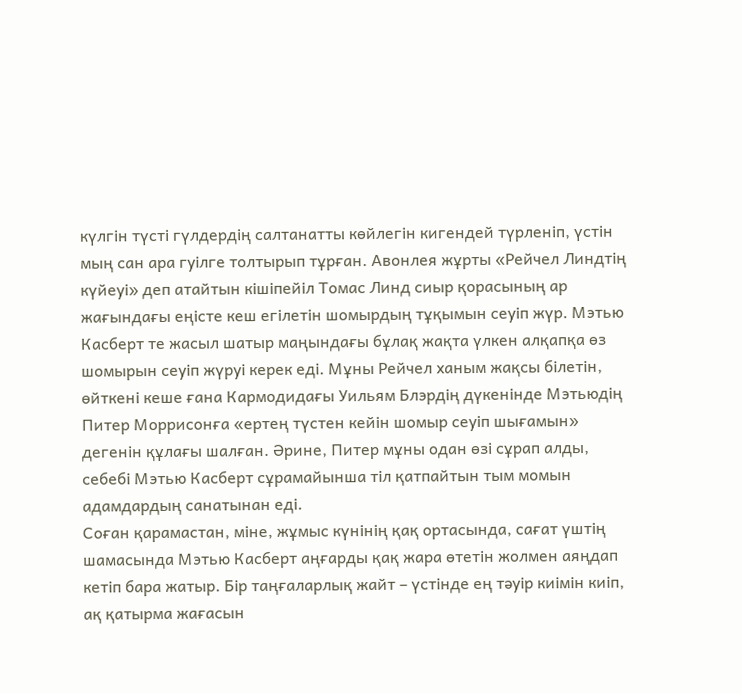күлгін түсті гүлдердің салтанатты көйлегін кигендей түрленіп, үстін мың сан ара гуілге толтырып тұрған. Авонлея жұрты «Рейчел Линдтің күйеуі» деп атайтын кішіпейіл Томас Линд сиыр қорасының ар жағындағы еңісте кеш егілетін шомырдың тұқымын сеуіп жүр. Мэтью Касберт те жасыл шатыр маңындағы бұлақ жақта үлкен алқапқа өз шомырын сеуіп жүруі керек еді. Мұны Рейчел ханым жақсы білетін, өйткені кеше ғана Кармодидағы Уильям Блэрдің дүкенінде Мэтьюдің Питер Моррисонға «ертең түстен кейін шомыр сеуіп шығамын» дегенін құлағы шалған. Әрине, Питер мұны одан өзі сұрап алды, себебі Мэтью Касберт сұрамайынша тіл қатпайтын тым момын адамдардың санатынан еді.
Соған қарамастан, міне, жұмыс күнінің қақ ортасында, сағат үштің шамасында Мэтью Касберт аңғарды қақ жара өтетін жолмен аяңдап кетіп бара жатыр. Бір таңғаларлық жайт – үстінде ең тәуір киімін киіп, ақ қатырма жағасын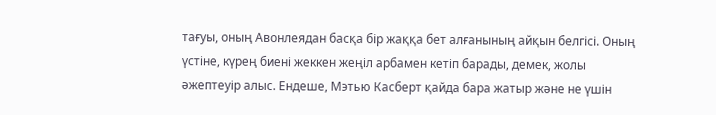тағуы, оның Авонлеядан басқа бір жаққа бет алғанының айқын белгісі. Оның үстіне, күрең биені жеккен жеңіл арбамен кетіп барады, демек, жолы әжептеуір алыс. Ендеше, Мэтью Касберт қайда бара жатыр және не үшін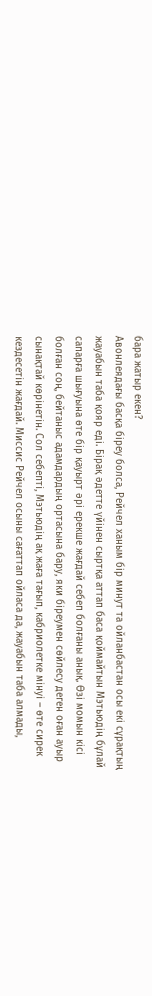бара жатыр екен?
Авонлеядағы басқа біреу болса, Рейчел ханым бір минут та ойланбастан осы екі сұрақтың жауабын таба қояр еді. Бірақ әдетте үйінен сыртқа аттап баса қоймайтын Мэтьюдің бұлай сапарға шығуына өте бір қауырт әрі ерекше жағдай себеп болғаны анық. Өзі момын кісі болған соң, бейтаныс адамдардың ортасына бару, яки біреумен сөйлесу деген оған ауыр сынақтай көрінетін. Сол себепті, Мэтьюдің ақ жаға тағып, кабриолетке мінуі – өте сирек кездесетін жағдай. Миссис Рейчел осыны сағаттап ойласа да, жауабын таба алмады,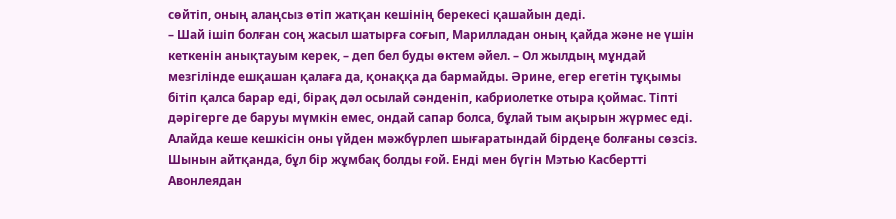сөйтіп, оның алаңсыз өтіп жатқан кешінің берекесі қашайын деді.
– Шай ішіп болған соң жасыл шатырға соғып, Марилладан оның қайда және не үшін кеткенін анықтауым керек, – деп бел буды өктем әйел. – Ол жылдың мұндай мезгілінде ешқашан қалаға да, қонаққа да бармайды. Әрине, егер егетін тұқымы бітіп қалса барар еді, бірақ дәл осылай сәнденіп, кабриолетке отыра қоймас. Тіпті дәрігерге де баруы мүмкін емес, ондай сапар болса, бұлай тым ақырын жүрмес еді. Алайда кеше кешкісін оны үйден мәжбүрлеп шығаратындай бірдеңе болғаны сөзсіз. Шынын айтқанда, бұл бір жұмбақ болды ғой. Енді мен бүгін Мэтью Касбертті Авонлеядан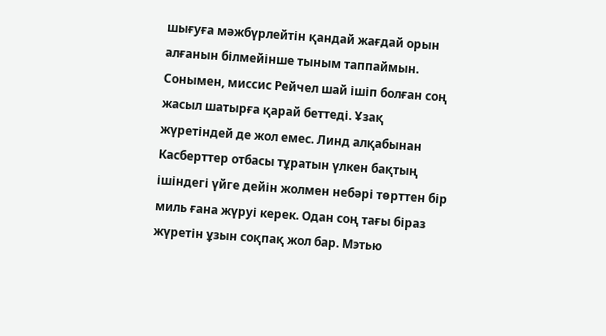шығуға мәжбүрлейтін қандай жағдай орын алғанын білмейінше тыным таппаймын.
Сонымен, миссис Рейчел шай ішіп болған соң жасыл шатырға қарай беттеді. Ұзақ жүретіндей де жол емес. Линд алқабынан Касберттер отбасы тұратын үлкен бақтың ішіндегі үйге дейін жолмен небәрі төрттен бір миль ғана жүруі керек. Одан соң тағы біраз жүретін ұзын соқпақ жол бар. Мэтью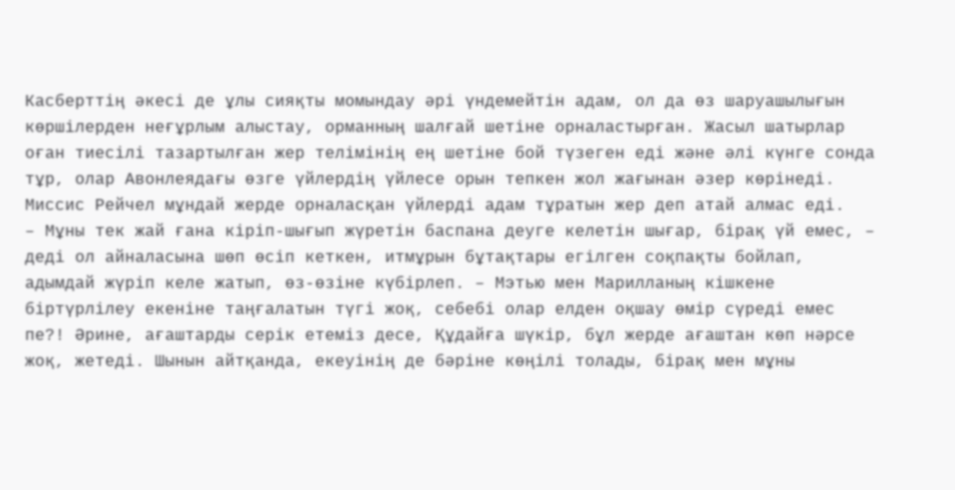Касберттің әкесі де ұлы сияқты момындау әрі үндемейтін адам, ол да өз шаруашылығын көршілерден неғұрлым алыстау, орманның шалғай шетіне орналастырған. Жасыл шатырлар оған тиесілі тазартылған жер телімінің ең шетіне бой түзеген еді және әлі күнге сонда тұр, олар Авонлеядағы өзге үйлердің үйлесе орын тепкен жол жағынан әзер көрінеді. Миссис Рейчел мұндай жерде орналасқан үйлерді адам тұратын жер деп атай алмас еді.
– Мұны тек жай ғана кіріп-шығып жүретін баспана деуге келетін шығар, бірақ үй емес, – деді ол айналасына шөп өсіп кеткен, итмұрын бұтақтары егілген соқпақты бойлап, адымдай жүріп келе жатып, өз-өзіне күбірлеп. – Мэтью мен Марилланың кішкене біртүрлілеу екеніне таңғалатын түгі жоқ, себебі олар елден оқшау өмір сүреді емес пе?! Әрине, ағаштарды серік етеміз десе, Құдайға шүкір, бұл жерде ағаштан көп нәрсе жоқ, жетеді. Шынын айтқанда, екеуінің де бәріне көңілі толады, бірақ мен мұны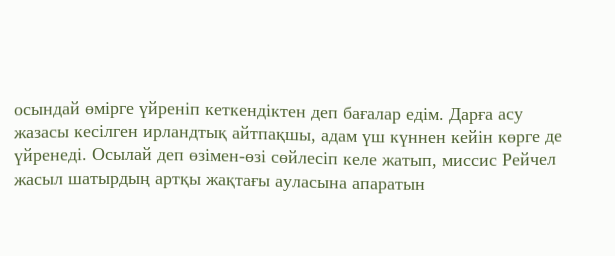осындай өмірге үйреніп кеткендіктен деп бағалар едім. Дарға асу жазасы кесілген ирландтық айтпақшы, адам үш күннен кейін көрге де үйренеді. Осылай деп өзімен-өзі сөйлесіп келе жатып, миссис Рейчел жасыл шатырдың артқы жақтағы ауласына апаратын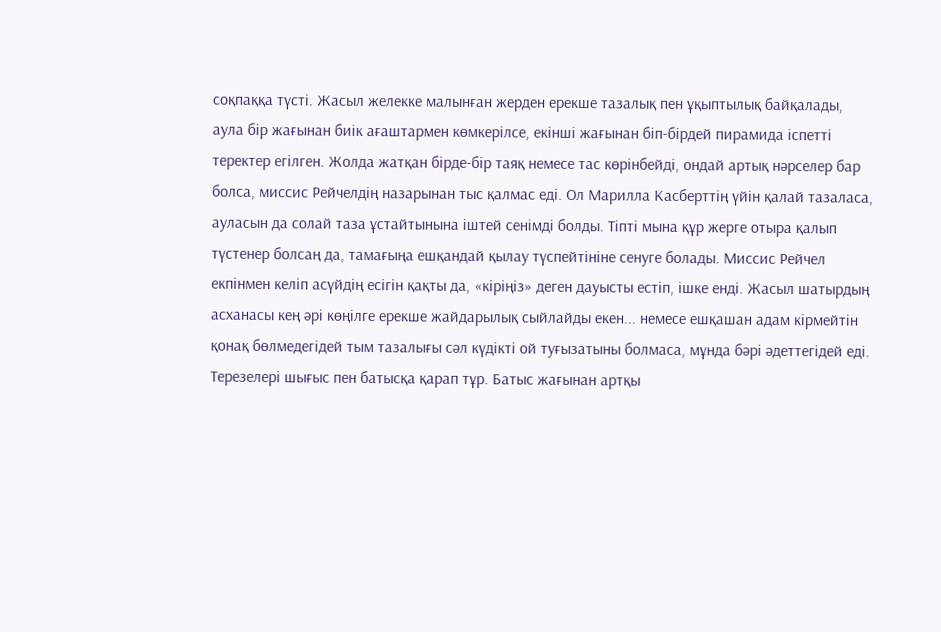соқпаққа түсті. Жасыл желекке малынған жерден ерекше тазалық пен ұқыптылық байқалады, аула бір жағынан биік ағаштармен көмкерілсе, екінші жағынан біп-бірдей пирамида іспетті теректер егілген. Жолда жатқан бірде-бір таяқ немесе тас көрінбейді, ондай артық нәрселер бар болса, миссис Рейчелдің назарынан тыс қалмас еді. Ол Марилла Касберттің үйін қалай тазаласа, ауласын да солай таза ұстайтынына іштей сенімді болды. Тіпті мына құр жерге отыра қалып түстенер болсаң да, тамағыңа ешқандай қылау түспейтініне сенуге болады. Миссис Рейчел екпінмен келіп асүйдің есігін қақты да, «кіріңіз» деген дауысты естіп, ішке енді. Жасыл шатырдың асханасы кең әрі көңілге ерекше жайдарылық сыйлайды екен... немесе ешқашан адам кірмейтін қонақ бөлмедегідей тым тазалығы сәл күдікті ой туғызатыны болмаса, мұнда бәрі әдеттегідей еді. Терезелері шығыс пен батысқа қарап тұр. Батыс жағынан артқы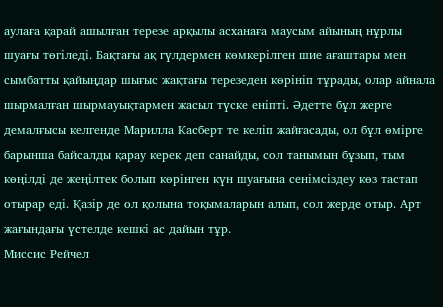аулаға қарай ашылған терезе арқылы асханаға маусым айының нұрлы шуағы төгіледі. Бақтағы ақ гүлдермен көмкерілген шие ағаштары мен сымбатты қайыңдар шығыс жақтағы терезеден көрініп тұрады, олар айнала шырмалған шырмауықтармен жасыл түске еніпті. Әдетте бұл жерге демалғысы келгенде Марилла Касберт те келіп жайғасады, ол бұл өмірге барынша байсалды қарау керек деп санайды, сол танымын бұзып, тым көңілді де жеңілтек болып көрінген күн шуағына сенімсіздеу көз тастап отырар еді. Қазір де ол қолына тоқымаларын алып, сол жерде отыр. Арт жағындағы үстелде кешкі ас дайын тұр.
Миссис Рейчел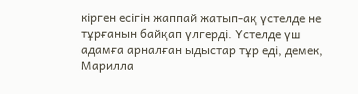кірген есігін жаппай жатып-ақ үстелде не тұрғанын байқап үлгерді. Үстелде үш адамға арналған ыдыстар тұр еді, демек, Марилла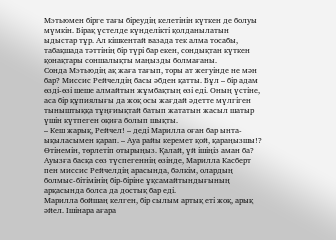Мэтьюмен бірге тағы біреудің келетінін күткен де болуы мүмкін. Бірақ үстелде күнделікті қолданылатын ыдыстар тұр. Ал кішкентай вазада тек алма тосабы, табақшада тәттінің бір түрі бар екен, сондықтан күткен қонақтары соншалықты маңызды болмағаны.
Сонда Мэтьюдің ақ жаға тағып, торы ат жегуінде не мән бар? Миссис Рейчелдің басы әбден қатты. Бұл – бір адам өзді-өзі шеше алмайтын жұмбақтың өзі еді. Оның үстіне, аса бір құпиялығы да жоқ осы жағдай әдетте мүлгіген тыныштыққа тұңғиықтай батып жататын жасыл шатыр үшін күтпеген оқиға болып шықты.
– Кеш жарық, Рейчел! – деді Марилла оған бар ынта-ықыласымен қарап. – Ауа райы керемет қой, қараңызшы!? Өтінемін, төрлетіп отырыңыз. Қалай, үй ішіңіз аман ба?
Ауызға басқа сөз түспегеннің өзінде, Марилла Касберт пен миссис Рейчелдің арасында, бәлкім, олардың болмыс-бітімінің бір-біріне ұқсамайтындығының арқасында болса да достық бар еді.
Марилла бойшаң келген, бір сылым артық еті жоқ, арық әйел. Ішінара ағара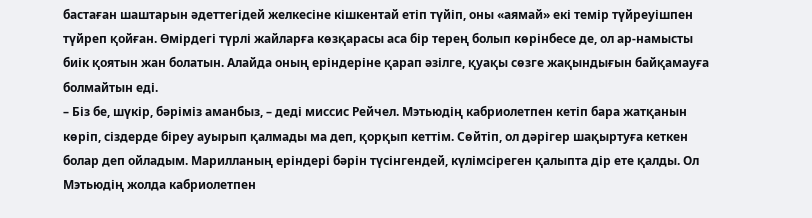бастаған шаштарын әдеттегідей желкесіне кішкентай етіп түйіп, оны «аямай» екі темір түйреуішпен түйреп қойған. Өмірдегі түрлі жайларға көзқарасы аса бір терең болып көрінбесе де, ол ар-намысты биік қоятын жан болатын. Алайда оның еріндеріне қарап әзілге, қуақы сөзге жақындығын байқамауға болмайтын еді.
– Біз бе, шүкір, бәріміз аманбыз, – деді миссис Рейчел. Мэтьюдің кабриолетпен кетіп бара жатқанын көріп, сіздерде біреу ауырып қалмады ма деп, қорқып кеттім. Сөйтіп, ол дәрігер шақыртуға кеткен болар деп ойладым. Марилланың еріндері бәрін түсінгендей, күлімсіреген қалыпта дір ете қалды. Ол Мэтьюдің жолда кабриолетпен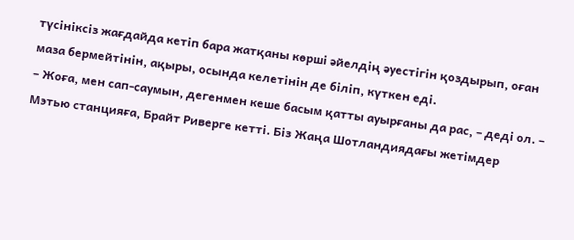түсініксіз жағдайда кетіп бара жатқаны көрші әйелдің әуестігін қоздырып, оған маза бермейтінін, ақыры, осында келетінін де біліп, күткен еді.
– Жоға, мен сап-саумын, дегенмен кеше басым қатты ауырғаны да рас, – деді ол. – Мэтью станцияға, Брайт Риверге кетті. Біз Жаңа Шотландиядағы жетімдер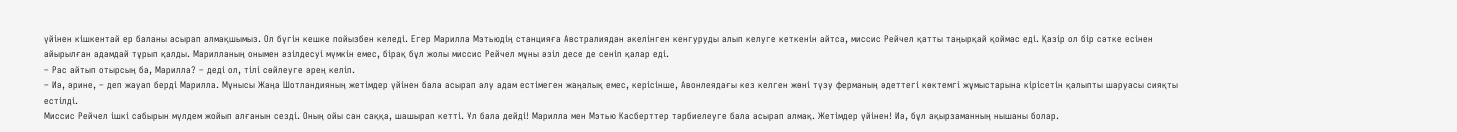үйінен кішкентай ер баланы асырап алмақшымыз. Ол бүгін кешке пойызбен келеді. Егер Марилла Мэтьюдің станцияға Австралиядан әкелінген кенгуруды алып келуге кеткенін айтса, миссис Рейчел қатты таңырқай қоймас еді. Қазір ол бір сәтке есінен айырылған адамдай тұрып қалды. Марилланың онымен әзілдесуі мүмкін емес, бірақ бұл жолы миссис Рейчел мұны әзіл десе де сеніп қалар еді.
– Рас айтып отырсың ба, Марилла? – деді ол, тілі сөйлеуге әрең келіп.
– Иә, әрине, – деп жауап берді Марилла. Мұнысы Жаңа Шотландияның жетімдер үйінен бала асырап алу адам естімеген жаңалық емес, керісінше, Авонлеядағы кез келген жөні түзу ферманың әдеттегі көктемгі жұмыстарына кірісетін қалыпты шаруасы сияқты естілді.
Миссис Рейчел ішкі сабырын мүлдем жойып алғанын сезді. Оның ойы сан саққа, шашырап кетті. Ұл бала дейді! Марилла мен Мэтью Касберттер тәрбиелеуге бала асырап алмақ. Жетімдер үйінен! Иә, бұл ақырзаманның нышаны болар.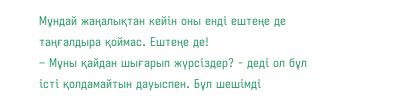Мұндай жаңалықтан кейін оны енді ештеңе де таңғалдыра қоймас. Ештеңе де!
– Мұны қайдан шығарып жүрсіздер? - деді ол бұл істі қолдамайтын дауыспен. Бұл шешімді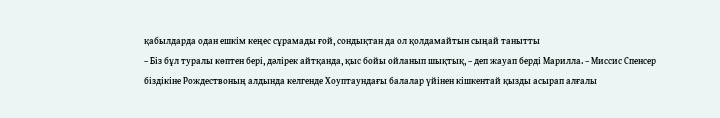қабылдарда одан ешкім кеңес сұрамады ғой, сондықтан да ол қолдамайтын сыңай танытты
– Біз бұл туралы көптен бері, дәлірек айтқанда, қыс бойы ойланып шықтық, – деп жауап берді Марилла. – Миссис Спенсер біздікіне Рождествоның алдында келгенде Хоуптаундағы балалар үйінен кішкентай қызды асырап алғалы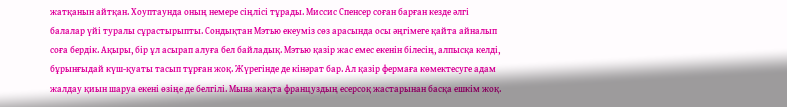жатқанын айтқан. Хоуптаунда оның немере сіңлісі тұрады. Миссис Спенсер соған барған кезде әлгі балалар үйі туралы сұрастырыпты. Сондықтан Мэтью екеуміз сөз арасында осы әңгімеге қайта айналып соға бердік. Ақыры, бір ұл асырап алуға бел байладық. Мэтью қазір жас емес екенін білесің, алпысқа келді, бұрынғыдай күш-қуаты тасып тұрған жоқ. Жүрегінде де кінәрат бар. Ал қазір фермаға көмектесуге адам жалдау қиын шаруа екені өзіңе де белгілі. Мына жақта француздың есерсоқ жастарынан басқа ешкім жоқ.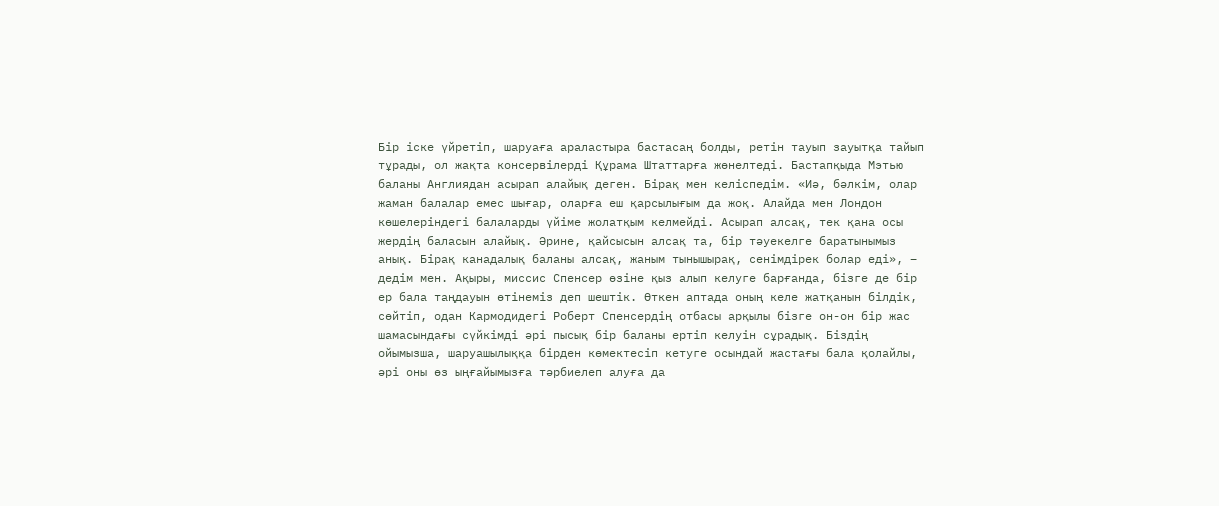Бір іске үйретіп, шаруаға араластыра бастасаң болды, ретін тауып зауытқа тайып тұрады, ол жақта консервілерді Құрама Штаттарға жөнелтеді. Бастапқыда Мэтью баланы Англиядан асырап алайық деген. Бірақ мен келіспедім. «Иә, бәлкім, олар жаман балалар емес шығар, оларға еш қарсылығым да жоқ. Алайда мен Лондон көшелеріндегі балаларды үйіме жолатқым келмейді. Асырап алсақ, тек қана осы жердің баласын алайық. Әрине, қайсысын алсақ та, бір тәуекелге баратынымыз анық. Бірақ канадалық баланы алсақ, жаным тынышырақ, сенімдірек болар еді», – дедім мен. Ақыры, миссис Спенсер өзіне қыз алып келуге барғанда, бізге де бір ер бала таңдауын өтінеміз деп шештік. Өткен аптада оның келе жатқанын білдік, сөйтіп, одан Кармодидегі Роберт Спенсердің отбасы арқылы бізге он-он бір жас шамасындағы сүйкімді әрі пысық бір баланы ертіп келуін сұрадық. Біздің ойымызша, шаруашылыққа бірден көмектесіп кетуге осындай жастағы бала қолайлы, әрі оны өз ыңғайымызға тәрбиелеп алуға да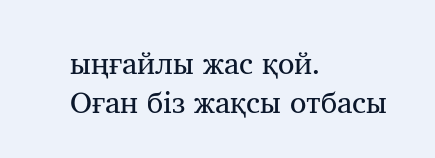ыңғайлы жас қой. Оған біз жақсы отбасы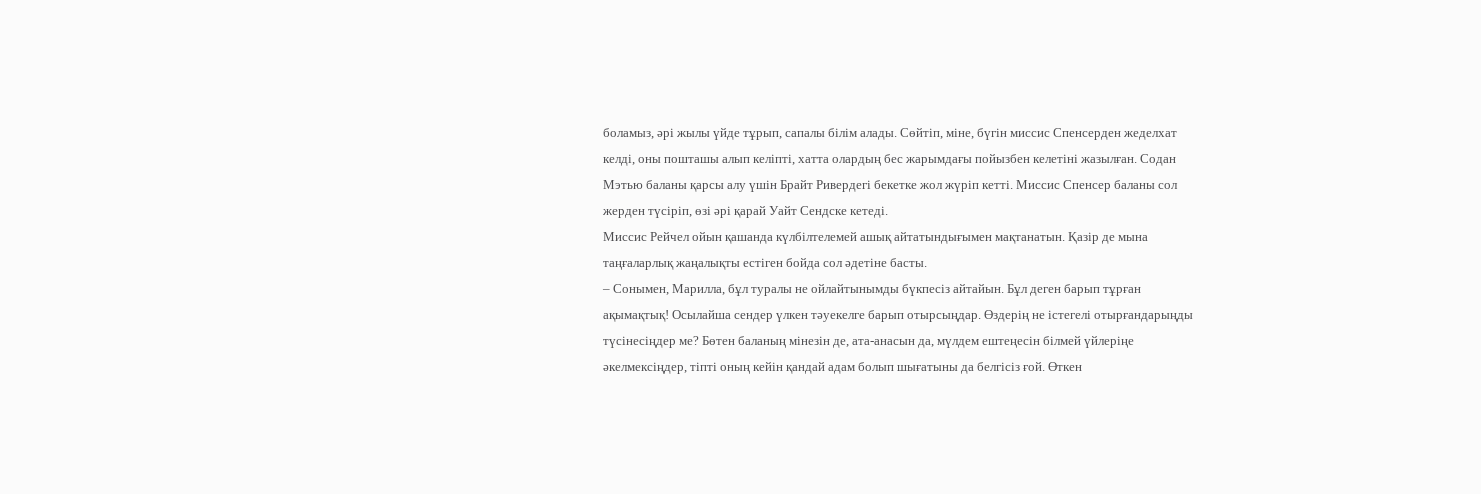боламыз, әрі жылы үйде тұрып, сапалы білім алады. Сөйтіп, міне, бүгін миссис Спенсерден жеделхат келді, оны пошташы алып келіпті, хатта олардың бес жарымдағы пойызбен келетіні жазылған. Содан Мэтью баланы қарсы алу үшін Брайт Ривердегі бекетке жол жүріп кетті. Миссис Спенсер баланы сол жерден түсіріп, өзі әрі қарай Уайт Сендске кетеді.
Миссис Рейчел ойын қашанда күлбілтелемей ашық айтатындығымен мақтанатын. Қазір де мына таңғаларлық жаңалықты естіген бойда сол әдетіне басты.
– Сонымен, Марилла, бұл туралы не ойлайтынымды бүкпесіз айтайын. Бұл деген барып тұрған ақымақтық! Осылайша сендер үлкен тәуекелге барып отырсыңдар. Өздерің не істегелі отырғандарыңды түсінесіңдер ме? Бөтен баланың мінезін де, ата-анасын да, мүлдем ештеңесін білмей үйлеріңе әкелмексіңдер, тіпті оның кейін қандай адам болып шығатыны да белгісіз ғой. Өткен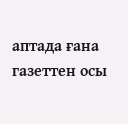аптада ғана газеттен осы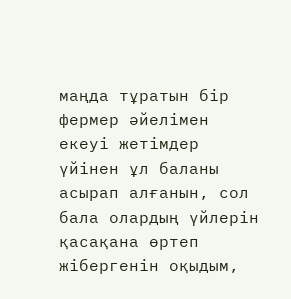маңда тұратын бір фермер әйелімен екеуі жетімдер үйінен ұл баланы асырап алғанын, сол бала олардың үйлерін қасақана өртеп жібергенін оқыдым,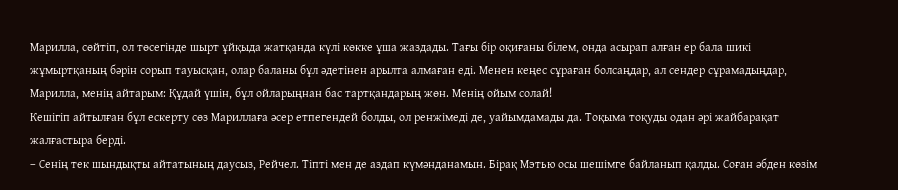Марилла, сөйтіп, ол төсегінде шырт ұйқыда жатқанда күлі көкке ұша жаздады. Тағы бір оқиғаны білем, онда асырап алған ер бала шикі жұмыртқаның бәрін сорып тауысқан, олар баланы бұл әдетінен арылта алмаған еді. Менен кеңес сұраған болсаңдар, ал сендер сұрамадыңдар, Марилла, менің айтарым: Құдай үшін, бұл ойларыңнан бас тартқандарың жөн. Менің ойым солай!
Кешігіп айтылған бұл ескерту сөз Мариллаға әсер етпегендей болды, ол ренжімеді де, уайымдамады да. Тоқыма тоқуды одан әрі жайбарақат жалғастыра берді.
– Сенің тек шындықты айтатының даусыз, Рейчел. Тіпті мен де аздап күмәнданамын. Бірақ Мэтью осы шешімге байланып қалды. Соған әбден көзім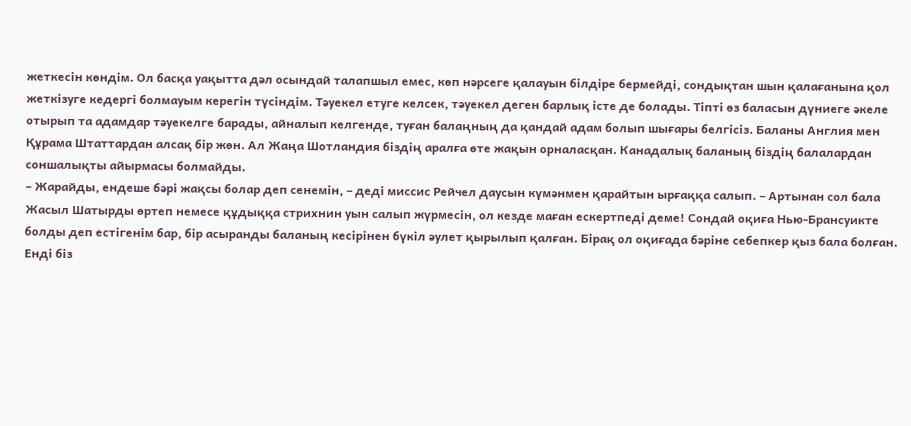жеткесін көндім. Ол басқа уақытта дәл осындай талапшыл емес, көп нәрсеге қалауын білдіре бермейді, сондықтан шын қалағанына қол жеткізуге кедергі болмауым керегін түсіндім. Тәуекел етуге келсек, тәуекел деген барлық істе де болады. Тіпті өз баласын дүниеге әкеле отырып та адамдар тәуекелге барады, айналып келгенде, туған балаңның да қандай адам болып шығары белгісіз. Баланы Англия мен Құрама Штаттардан алсақ бір жөн. Ал Жаңа Шотландия біздің аралға өте жақын орналасқан. Канадалық баланың біздің балалардан соншалықты айырмасы болмайды.
– Жарайды, ендеше бәрі жақсы болар деп сенемін, – деді миссис Рейчел даусын күмәнмен қарайтын ырғаққа салып. – Артынан сол бала Жасыл Шатырды өртеп немесе құдыққа стрихнин уын салып жүрмесін, ол кезде маған ескертпеді деме! Сондай оқиға Нью-Брансуикте болды деп естігенім бар, бір асыранды баланың кесірінен бүкіл әулет қырылып қалған. Бірақ ол оқиғада бәріне себепкер қыз бала болған.
Енді біз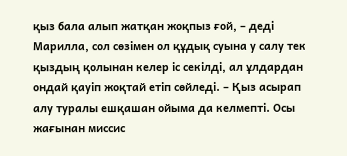қыз бала алып жатқан жоқпыз ғой, – деді Марилла, сол сөзімен ол құдық суына у салу тек қыздың қолынан келер іс секілді, ал ұлдардан ондай қауіп жоқтай етіп сөйледі. – Қыз асырап алу туралы ешқашан ойыма да келмепті. Осы жағынан миссис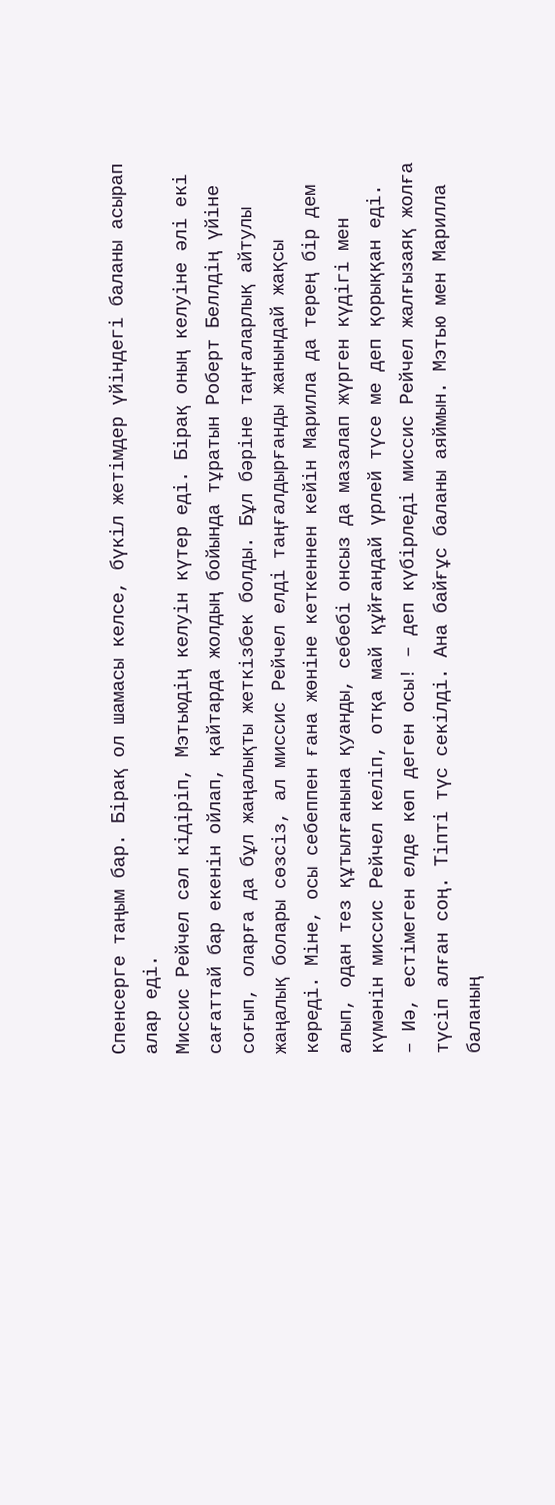Спенсерге таңым бар. Бірақ ол шамасы келсе, бүкіл жетімдер үйіндегі баланы асырап алар еді.
Миссис Рейчел сәл кідіріп, Мэтьюдің келуін күтер еді. Бірақ оның келуіне әлі екі сағаттай бар екенін ойлап, қайтарда жолдың бойында тұратын Роберт Беллдің үйіне соғып, оларға да бұл жаңалықты жеткізбек болды. Бұл бәріне таңғаларлық айтулы жаңалық болары сөзсіз, ал миссис Рейчел елді таңғалдырғанды жанындай жақсы көреді. Міне, осы себеппен ғана жөніне кеткеннен кейін Марилла да терең бір дем алып, одан тез құтылғанына қуанды, себебі онсыз да мазалап жүрген күдігі мен күмәнін миссис Рейчел келіп, отқа май құйғандай үрлей түсе ме деп қорыққан еді.
– Иә, естімеген елде көп деген осы! – деп күбірледі миссис Рейчел жалғызаяқ жолға түсіп алған соң. Тіпті түс секілді. Ана байғұс баланы аяймын. Мэтью мен Марилла баланың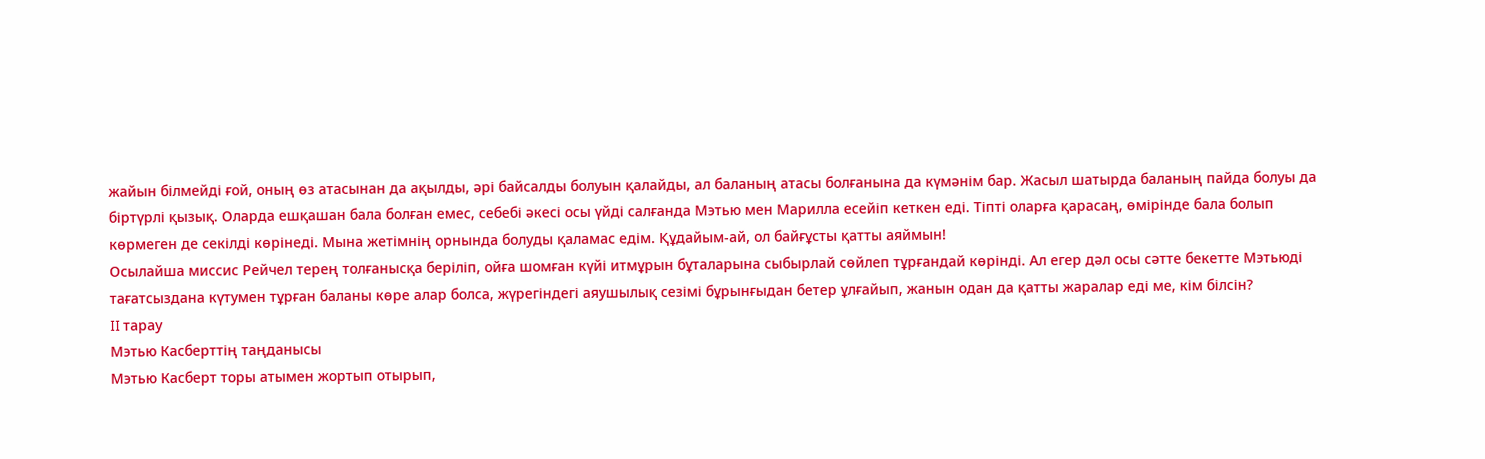жайын білмейді ғой, оның өз атасынан да ақылды, әрі байсалды болуын қалайды, ал баланың атасы болғанына да күмәнім бар. Жасыл шатырда баланың пайда болуы да біртүрлі қызық. Оларда ешқашан бала болған емес, себебі әкесі осы үйді салғанда Мэтью мен Марилла есейіп кеткен еді. Тіпті оларға қарасаң, өмірінде бала болып көрмеген де секілді көрінеді. Мына жетімнің орнында болуды қаламас едім. Құдайым-ай, ол байғұсты қатты аяймын!
Осылайша миссис Рейчел терең толғанысқа беріліп, ойға шомған күйі итмұрын бұталарына сыбырлай сөйлеп тұрғандай көрінді. Ал егер дәл осы сәтте бекетте Мэтьюді тағатсыздана күтумен тұрған баланы көре алар болса, жүрегіндегі аяушылық сезімі бұрынғыдан бетер ұлғайып, жанын одан да қатты жаралар еді ме, кім білсін?
II тарау
Мэтью Касберттің таңданысы
Мэтью Касберт торы атымен жортып отырып,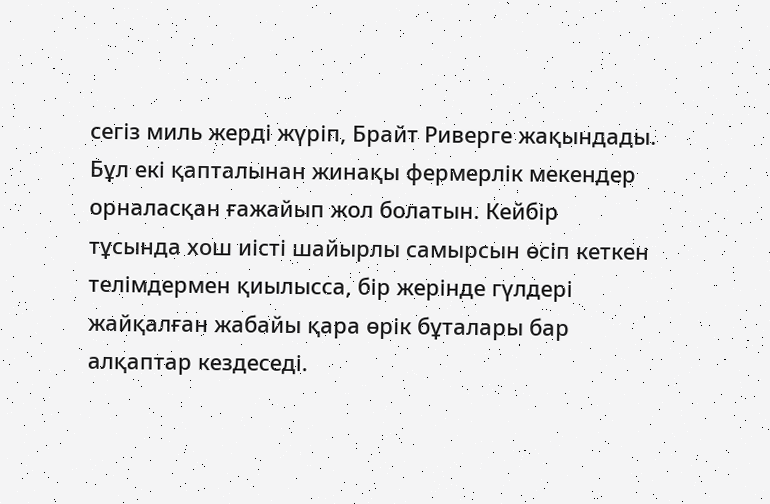сегіз миль жерді жүріп, Брайт Риверге жақындады. Бұл екі қапталынан жинақы фермерлік мекендер орналасқан ғажайып жол болатын. Кейбір тұсында хош иісті шайырлы самырсын өсіп кеткен телімдермен қиылысса, бір жерінде гүлдері жайқалған жабайы қара өрік бұталары бар алқаптар кездеседі.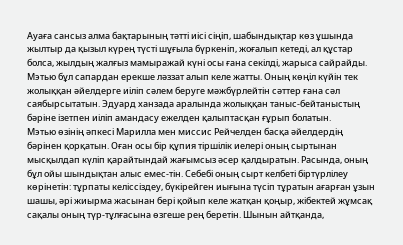Ауаға сансыз алма бақтарының тәтті иісі сіңіп, шабындықтар көз ұшында жылтыр да қызыл күрең түсті шұғыла бүркеніп, жоғалып кетеді, ал құстар болса, жылдың жалғыз мамыражай күні осы ғана секілді, жарыса сайрайды.
Мэтью бұл сапардан ерекше ләззат алып келе жатты. Оның көңіл күйін тек жолыққан әйелдерге иіліп сәлем беруге мәжбүрлейтін сәттер ғана сәл саябырсытатын. Эдуард ханзада аралында жолыққан таныс-бейтаныстың бәріне ізетпен иіліп амандасу ежелден қалыптасқан ғұрып болатын.
Мэтью өзінің әпкесі Марилла мен миссис Рейчелден басқа әйелдердің бәрінен қорқатын. Оған осы бір құпия тіршілік иелері оның сыртынан мысқылдап күліп қарайтындай жағымсыз әсер қалдыратын. Расында, оның бұл ойы шындықтан алыс емес-тін. Себебі оның сырт келбеті біртүрлілеу көрінетін: тұрпаты келіссіздеу, бүкірейген иығына түсіп тұратын ағарған ұзын шашы, әрі жиырма жасынан бері қойып келе жатқан қоңыр, жібектей жұмсақ сақалы оның түр-тұлғасына өзгеше рең беретін. Шынын айтқанда,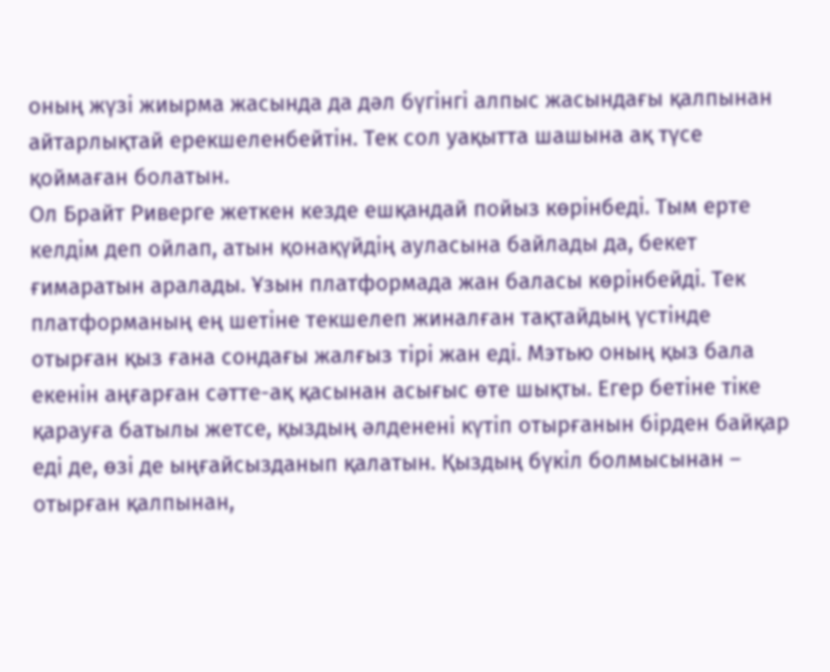оның жүзі жиырма жасында да дәл бүгінгі алпыс жасындағы қалпынан айтарлықтай ерекшеленбейтін. Тек сол уақытта шашына ақ түсе қоймаған болатын.
Ол Брайт Риверге жеткен кезде ешқандай пойыз көрінбеді. Тым ерте келдім деп ойлап, атын қонақүйдің ауласына байлады да, бекет ғимаратын аралады. Ұзын платформада жан баласы көрінбейді. Тек платформаның ең шетіне текшелеп жиналған тақтайдың үстінде отырған қыз ғана сондағы жалғыз тірі жан еді. Мэтью оның қыз бала екенін аңғарған сәтте-ақ қасынан асығыс өте шықты. Егер бетіне тіке қарауға батылы жетсе, қыздың әлденені күтіп отырғанын бірден байқар еді де, өзі де ыңғайсызданып қалатын. Қыздың бүкіл болмысынан – отырған қалпынан,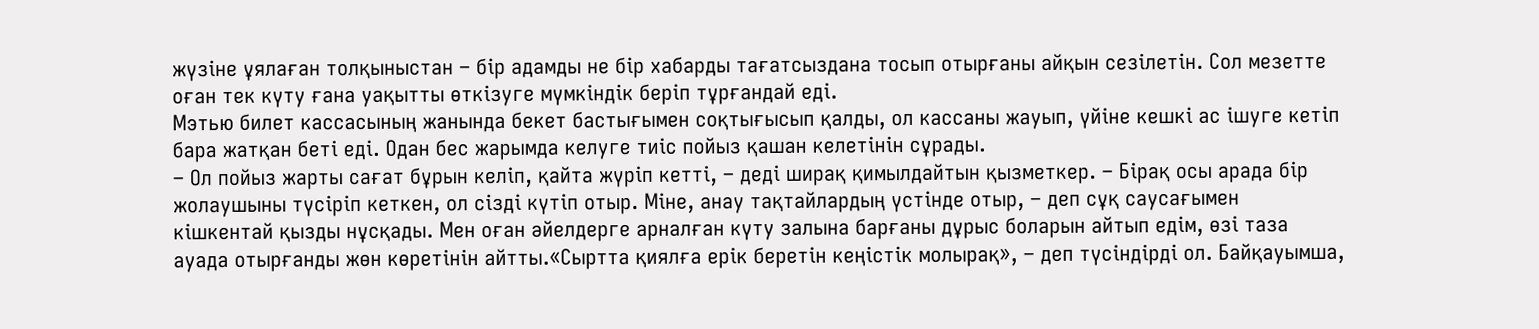жүзіне ұялаған толқыныстан – бір адамды не бір хабарды тағатсыздана тосып отырғаны айқын сезілетін. Сол мезетте оған тек күту ғана уақытты өткізуге мүмкіндік беріп тұрғандай еді.
Мэтью билет кассасының жанында бекет бастығымен соқтығысып қалды, ол кассаны жауып, үйіне кешкі ас ішуге кетіп бара жатқан беті еді. Одан бес жарымда келуге тиіс пойыз қашан келетінін сұрады.
– Ол пойыз жарты сағат бұрын келіп, қайта жүріп кетті, – деді ширақ қимылдайтын қызметкер. – Бірақ осы арада бір жолаушыны түсіріп кеткен, ол сізді күтіп отыр. Міне, анау тақтайлардың үстінде отыр, – деп сұқ саусағымен кішкентай қызды нұсқады. Мен оған әйелдерге арналған күту залына барғаны дұрыс боларын айтып едім, өзі таза ауада отырғанды жөн көретінін айтты.«Сыртта қиялға ерік беретін кеңістік молырақ», – деп түсіндірді ол. Байқауымша,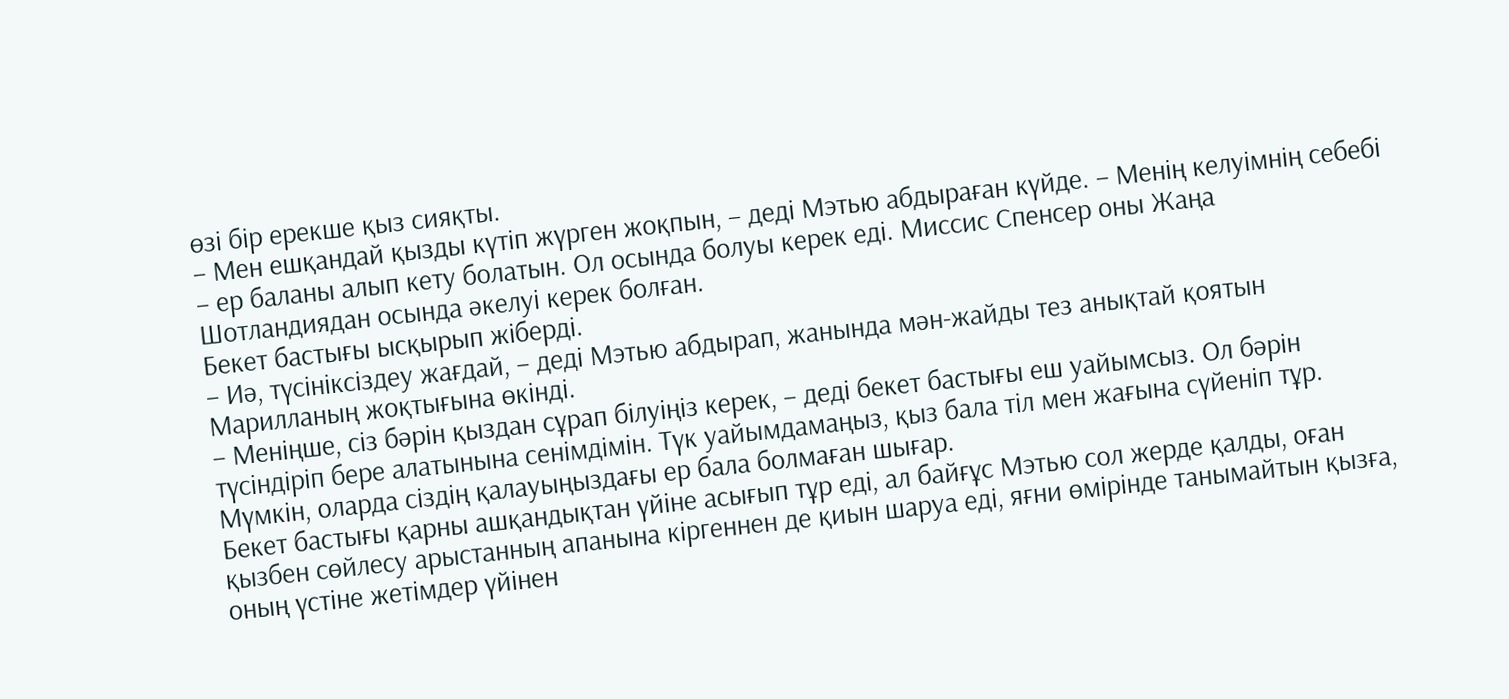өзі бір ерекше қыз сияқты.
– Мен ешқандай қызды күтіп жүрген жоқпын, – деді Мэтью абдыраған күйде. – Менің келуімнің себебі – ер баланы алып кету болатын. Ол осында болуы керек еді. Миссис Спенсер оны Жаңа Шотландиядан осында әкелуі керек болған.
Бекет бастығы ысқырып жіберді.
– Иә, түсініксіздеу жағдай, – деді Мэтью абдырап, жанында мән-жайды тез анықтай қоятын Марилланың жоқтығына өкінді.
– Меніңше, сіз бәрін қыздан сұрап білуіңіз керек, – деді бекет бастығы еш уайымсыз. Ол бәрін түсіндіріп бере алатынына сенімдімін. Түк уайымдамаңыз, қыз бала тіл мен жағына сүйеніп тұр. Мүмкін, оларда сіздің қалауыңыздағы ер бала болмаған шығар.
Бекет бастығы қарны ашқандықтан үйіне асығып тұр еді, ал байғұс Мэтью сол жерде қалды, оған қызбен сөйлесу арыстанның апанына кіргеннен де қиын шаруа еді, яғни өмірінде танымайтын қызға, оның үстіне жетімдер үйінен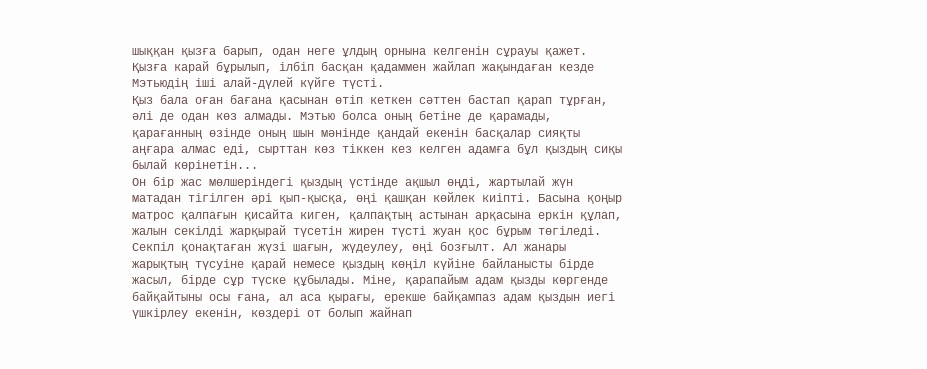шыққан қызға барып, одан неге ұлдың орнына келгенін сұрауы қажет. Қызға карай бұрылып, ілбіп басқан қадаммен жайлап жақындаған кезде Мэтьюдің іші алай-дүлей күйге түсті.
Қыз бала оған бағана қасынан өтіп кеткен сәттен бастап қарап тұрған, әлі де одан көз алмады. Мэтью болса оның бетіне де қарамады, қарағанның өзінде оның шын мәнінде қандай екенін басқалар сияқты аңғара алмас еді, сырттан көз тіккен кез келген адамға бұл қыздың сиқы былай көрінетін...
Он бір жас мөлшеріндегі қыздың үстінде ақшыл өңді, жартылай жүн матадан тігілген әрі қып-қысқа, өңі қашқан көйлек киіпті. Басына қоңыр матрос қалпағын қисайта киген, қалпақтың астынан арқасына еркін құлап, жалын секілді жарқырай түсетін жирен түсті жуан қос бұрым төгіледі. Секпіл қонақтаған жүзі шағын, жүдеулеу, өңі бозғылт. Ал жанары жарықтың түсуіне қарай немесе қыздың көңіл күйіне байланысты бірде жасыл, бірде сұр түске құбылады. Міне, қарапайым адам қызды көргенде байқайтыны осы ғана, ал аса қырағы, ерекше байқампаз адам қыздын иегі үшкірлеу екенін, көздері от болып жайнап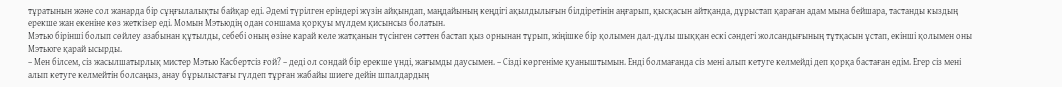тұратынын және сол жанарда бір сұңғылалықты байқар еді. Әдемі түрілген еріндері жүзін айқындап, маңдайының кеңдігі ақылдылығын білдіретінін аңғарып, қысқасын айтқанда, дұрыстап қараған адам мына бейшара, тастанды кыздың ерекше жан екеніне көз жеткізер еді. Момын Мэтьюдің одан соншама қорқуы мүлдем қисынсыз болатын.
Мэтью бірінші болып сөйлеу азабынан құтылды, себебі оның өзіне карай келе жатқанын түсінген сәттен бастап қыз орнынан тұрып, жіңішке бір қолымен дал-дұлы шыққан ескі сәндегі жолсандығының тұтқасын ұстап, екінші қолымен оны Мэтьюге қарай ысырды.
– Мен білсем, сіз жасылшатырлық мистер Мэтью Касбертсіз ғой? – деді ол сондай бір ерекше үнді, жағымды даусымен. – Сізді көргеніме қуаныштымын. Енді болмағанда сіз мені алып кетуге келмейді деп қорқа бастаған едім. Егер сіз мені алып кетуге келмейтін болсаңыз, анау бұрылыстағы гүлдеп тұрған жабайы шиеге дейін шпалдардың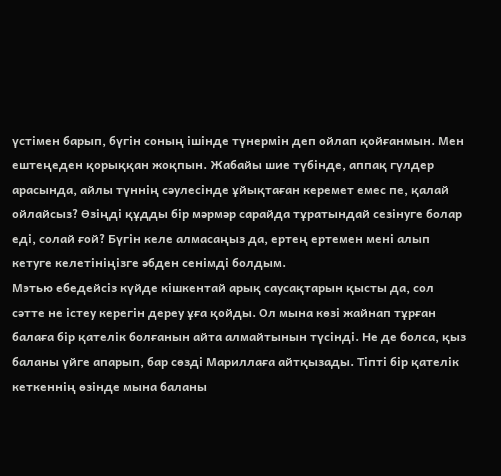үстімен барып, бүгін соның ішінде түнермін деп ойлап қойғанмын. Мен ештеңеден қорыққан жоқпын. Жабайы шие түбінде, аппақ гүлдер арасында, айлы түннің сәулесінде ұйықтаған керемет емес пе, қалай ойлайсыз? Өзіңді құдды бір мәрмәр сарайда тұратындай сезінуге болар еді, солай ғой? Бүгін келе алмасаңыз да, ертең ертемен мені алып кетуге келетініңізге әбден сенімді болдым.
Мэтью ебедейсіз күйде кішкентай арық саусақтарын қысты да, сол сәтте не істеу керегін дереу ұға қойды. Ол мына көзі жайнап тұрған балаға бір қателік болғанын айта алмайтынын түсінді. Не де болса, қыз баланы үйге апарып, бар сөзді Мариллаға айтқызады. Тіпті бір қателік кеткеннің өзінде мына баланы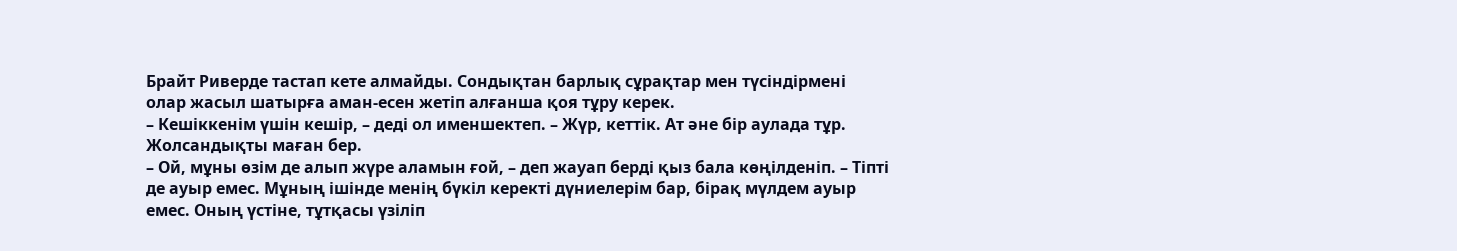Брайт Риверде тастап кете алмайды. Сондықтан барлық сұрақтар мен түсіндірмені олар жасыл шатырға аман-есен жетіп алғанша қоя тұру керек.
– Кешіккенім үшін кешір, – деді ол именшектеп. – Жүр, кеттік. Ат әне бір аулада тұр. Жолсандықты маған бер.
– Ой, мұны өзім де алып жүре аламын ғой, – деп жауап берді қыз бала көңілденіп. – Тіпті де ауыр емес. Мұның ішінде менің бүкіл керекті дүниелерім бар, бірақ мүлдем ауыр емес. Оның үстіне, тұтқасы үзіліп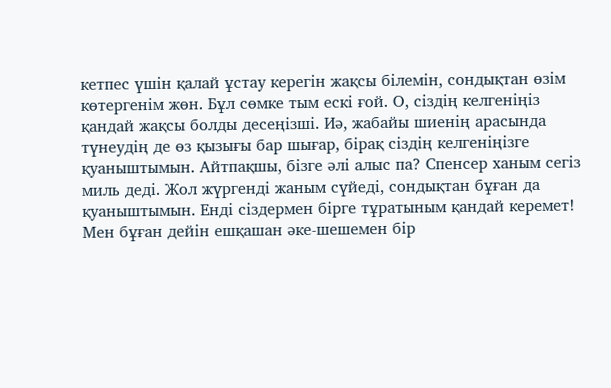кетпес үшін қалай ұстау керегін жақсы білемін, сондықтан өзім көтергенім жөн. Бұл сөмке тым ескі ғой. О, сіздің келгеніңіз қандай жақсы болды десеңізші. Иә, жабайы шиенің арасында түнеудің де өз қызығы бар шығар, бірақ сіздің келгеніңізге қуаныштымын. Айтпақшы, бізге әлі алыс па? Спенсер ханым сегіз миль деді. Жол жүргенді жаным сүйеді, сондықтан бұған да қуаныштымын. Енді сіздермен бірге тұратыным қандай керемет! Мен бұған дейін ешқашан әке-шешемен бір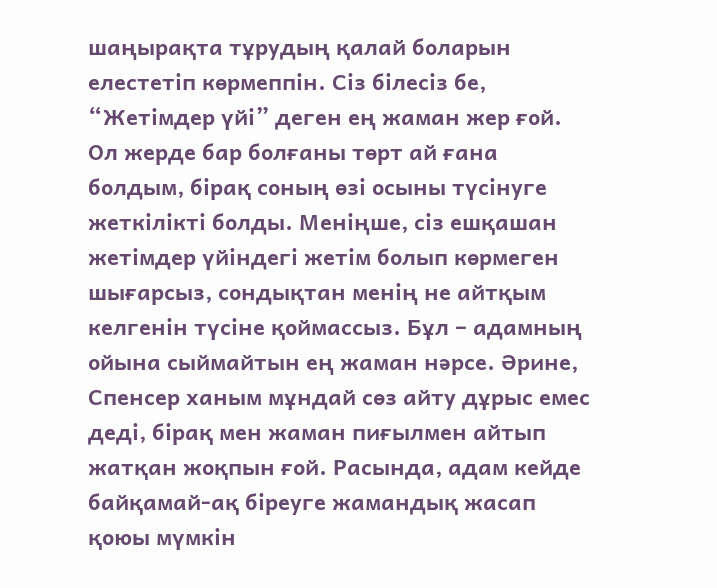шаңырақта тұрудың қалай боларын елестетіп көрмеппін. Сіз білесіз бе, “Жетімдер үйі” деген ең жаман жер ғой. Ол жерде бар болғаны төрт ай ғана болдым, бірақ соның өзі осыны түсінуге жеткілікті болды. Меніңше, сіз ешқашан жетімдер үйіндегі жетім болып көрмеген шығарсыз, сондықтан менің не айтқым келгенін түсіне қоймассыз. Бұл – адамның ойына сыймайтын ең жаман нәрсе. Әрине, Спенсер ханым мұндай сөз айту дұрыс емес деді, бірақ мен жаман пиғылмен айтып жатқан жоқпын ғой. Расында, адам кейде байқамай-ақ біреуге жамандық жасап қоюы мүмкін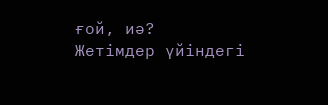ғой, иә?
Жетімдер үйіндегі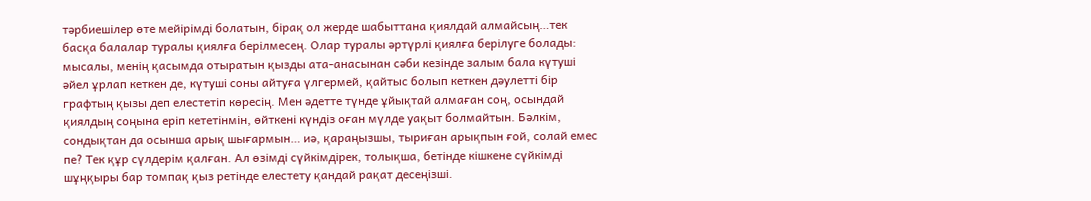тәрбиешілер өте мейірімді болатын, бірақ ол жерде шабыттана қиялдай алмайсың…тек басқа балалар туралы қиялға берілмесең. Олар туралы әртүрлі қиялға берілуге болады: мысалы, менің қасымда отыратын қызды ата-анасынан сәби кезінде залым бала күтуші әйел ұрлап кеткен де, күтуші соны айтуға үлгермей, қайтыс болып кеткен дәулетті бір графтың қызы деп елестетіп көресің. Мен әдетте түнде ұйықтай алмаған соң, осындай қиялдың соңына еріп кететінмін, өйткені күндіз оған мүлде уақыт болмайтын. Бәлкім, сондықтан да осынша арық шығармын… иә, қараңызшы, тыриған арықпын ғой, солай емес пе? Тек құр сүлдерім қалған. Ал өзімді сүйкімдірек, толықша, бетінде кішкене сүйкімді шұңқыры бар томпақ қыз ретінде елестету қандай рақат десеңізші.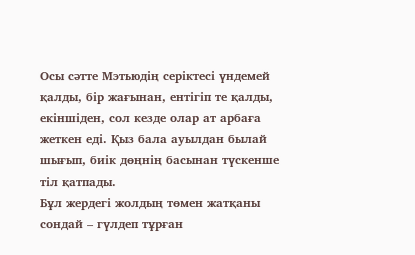Осы сәтте Мэтьюдің серіктесі үндемей қалды, бір жағынан, ентігіп те қалды, екіншіден, сол кезде олар ат арбаға жеткен еді. Қыз бала ауылдан былай шығып, биік дөңнің басынан түскенше тіл қатпады.
Бұл жердегі жолдың төмен жатқаны сондай – гүлдеп тұрған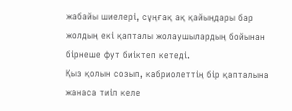жабайы шиелері, сұңғақ ақ қайыңдары бар жолдың екі қапталы жолаушылардың бойынан бірнеше фут биіктеп кетеді.
Қыз қолын созып, кабриолеттің бір қапталына жанаса тиіп келе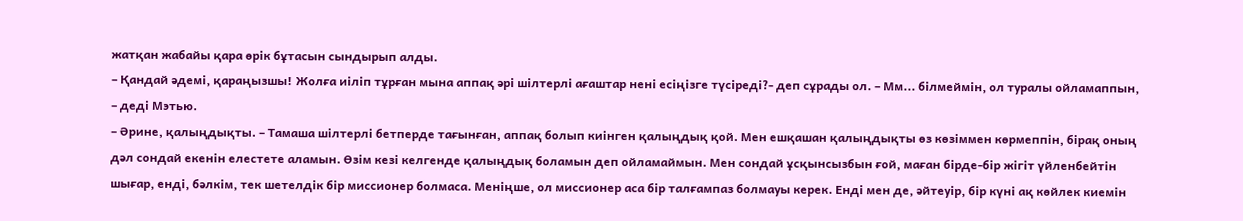жатқан жабайы қара өрік бұтасын сындырып алды.
– Қандай әдемі, қараңызшы! Жолға иіліп тұрған мына аппақ әрі шілтерлі ағаштар нені есіңізге түсіреді?- деп сұрады ол. – Мм... білмеймін, ол туралы ойламаппын, – деді Мэтью.
– Әрине, қалыңдықты. – Тамаша шілтерлі бетперде тағынған, аппақ болып киінген қалыңдық қой. Мен ешқашан қалыңдықты өз көзіммен көрмеппін, бірақ оның дәл сондай екенін елестете аламын. Өзім кезі келгенде қалыңдық боламын деп ойламаймын. Мен сондай ұсқынсызбын ғой, маған бірде-бір жігіт үйленбейтін шығар, енді, бәлкім, тек шетелдік бір миссионер болмаса. Меніңше, ол миссионер аса бір талғампаз болмауы керек. Енді мен де, әйтеуір, бір күні ақ көйлек киемін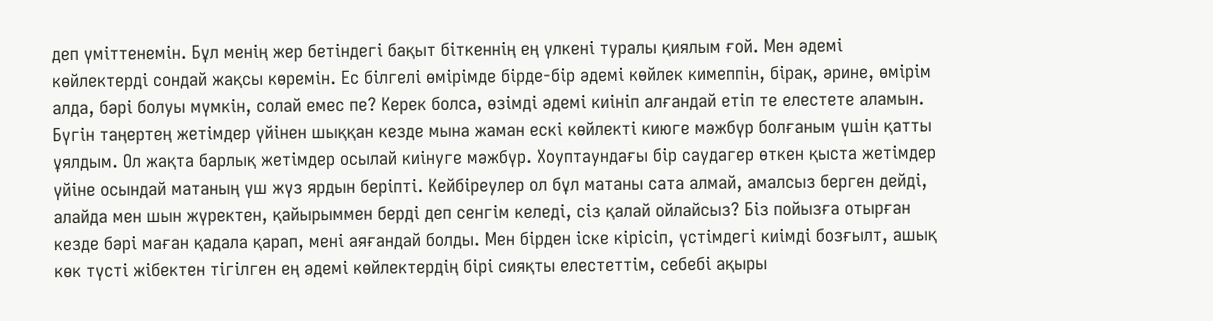деп үміттенемін. Бұл менің жер бетіндегі бақыт біткеннің ең үлкені туралы қиялым ғой. Мен әдемі көйлектерді сондай жақсы көремін. Ес білгелі өмірімде бірде-бір әдемі көйлек кимеппін, бірақ, әрине, өмірім алда, бәрі болуы мүмкін, солай емес пе? Керек болса, өзімді әдемі киініп алғандай етіп те елестете аламын. Бүгін таңертең жетімдер үйінен шыққан кезде мына жаман ескі көйлекті киюге мәжбүр болғаным үшін қатты ұялдым. Ол жақта барлық жетімдер осылай киінуге мәжбүр. Хоуптаундағы бір саудагер өткен қыста жетімдер үйіне осындай матаның үш жүз ярдын беріпті. Кейбіреулер ол бұл матаны сата алмай, амалсыз берген дейді, алайда мен шын жүректен, қайырыммен берді деп сенгім келеді, сіз қалай ойлайсыз? Біз пойызға отырған кезде бәрі маған қадала қарап, мені аяғандай болды. Мен бірден іске кірісіп, үстімдегі киімді бозғылт, ашық көк түсті жібектен тігілген ең әдемі көйлектердің бірі сияқты елестеттім, себебі ақыры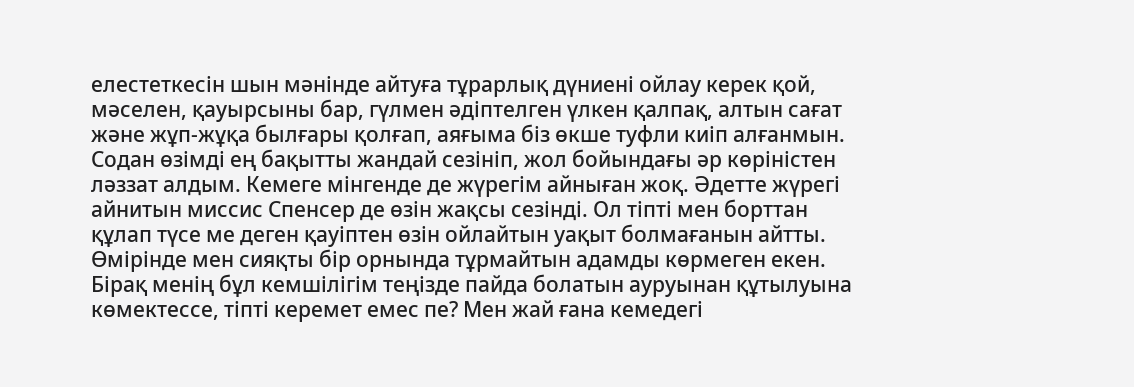елестеткесін шын мәнінде айтуға тұрарлық дүниені ойлау керек қой, мәселен, қауырсыны бар, гүлмен әдіптелген үлкен қалпақ, алтын сағат және жұп-жұқа былғары қолғап, аяғыма біз өкше туфли киіп алғанмын. Содан өзімді ең бақытты жандай сезініп, жол бойындағы әр көріністен ләззат алдым. Кемеге мінгенде де жүрегім айныған жоқ. Әдетте жүрегі айнитын миссис Спенсер де өзін жақсы сезінді. Ол тіпті мен борттан құлап түсе ме деген қауіптен өзін ойлайтын уақыт болмағанын айтты. Өмірінде мен сияқты бір орнында тұрмайтын адамды көрмеген екен. Бірақ менің бұл кемшілігім теңізде пайда болатын ауруынан құтылуына көмектессе, тіпті керемет емес пе? Мен жай ғана кемедегі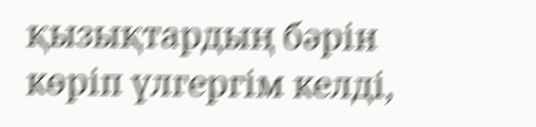қызықтардың бәрін көріп үлгергім келді,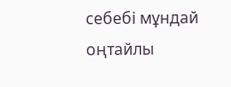себебі мұндай оңтайлы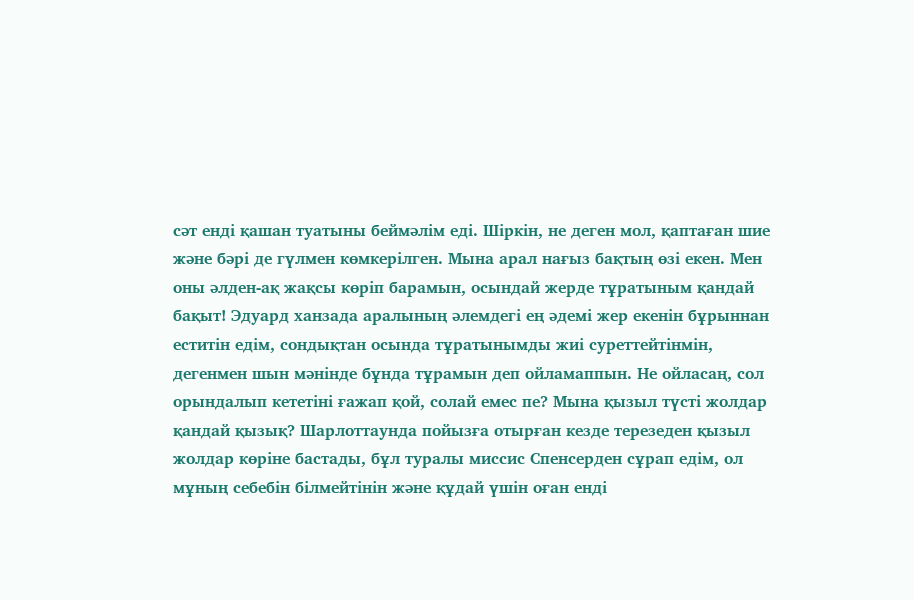сәт енді қашан туатыны беймәлім еді. Шіркін, не деген мол, қаптаған шие және бәрі де гүлмен көмкерілген. Мына арал нағыз бақтың өзі екен. Мен оны әлден-ақ жақсы көріп барамын, осындай жерде тұратыным қандай бақыт! Эдуард ханзада аралының әлемдегі ең әдемі жер екенін бұрыннан еститін едім, сондықтан осында тұратынымды жиі суреттейтінмін, дегенмен шын мәнінде бұнда тұрамын деп ойламаппын. Не ойласаң, сол орындалып кететіні ғажап қой, солай емес пе? Мына қызыл түсті жолдар қандай қызық? Шарлоттаунда пойызға отырған кезде терезеден қызыл жолдар көріне бастады, бұл туралы миссис Спенсерден сұрап едім, ол мұның себебін білмейтінін және құдай үшін оған енді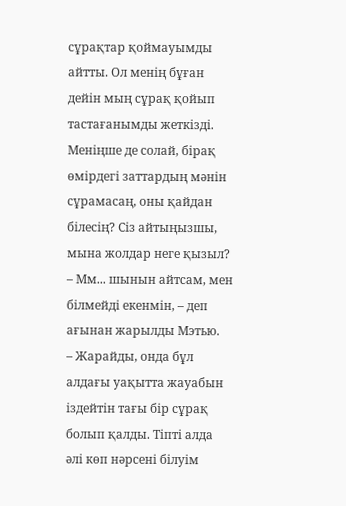сұрақтар қоймауымды айтты. Ол менің бұған дейін мың сұрақ қойып тастағанымды жеткізді. Меніңше де солай, бірақ өмірдегі заттардың мәнін сұрамасаң, оны қайдан білесің? Сіз айтыңызшы, мына жолдар неге қызыл?
– Мм... шынын айтсам, мен білмейді екенмін, – деп ағынан жарылды Мэтью.
– Жарайды, онда бұл алдағы уақытта жауабын іздейтін тағы бір сұрақ болып қалды. Тіпті алда әлі көп нәрсені білуім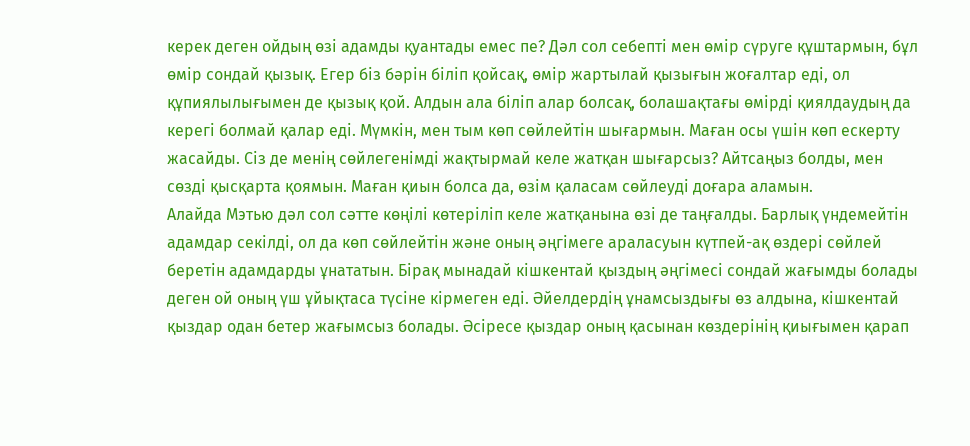керек деген ойдың өзі адамды қуантады емес пе? Дәл сол себепті мен өмір сүруге құштармын, бұл өмір сондай қызық. Егер біз бәрін біліп қойсақ, өмір жартылай қызығын жоғалтар еді, ол құпиялылығымен де қызық қой. Алдын ала біліп алар болсақ, болашақтағы өмірді қиялдаудың да керегі болмай қалар еді. Мүмкін, мен тым көп сөйлейтін шығармын. Маған осы үшін көп ескерту жасайды. Сіз де менің сөйлегенімді жақтырмай келе жатқан шығарсыз? Айтсаңыз болды, мен сөзді қысқарта қоямын. Маған қиын болса да, өзім қаласам сөйлеуді доғара аламын.
Алайда Мэтью дәл сол сәтте көңілі көтеріліп келе жатқанына өзі де таңғалды. Барлық үндемейтін адамдар секілді, ол да көп сөйлейтін және оның әңгімеге араласуын күтпей-ақ өздері сөйлей беретін адамдарды ұнататын. Бірақ мынадай кішкентай қыздың әңгімесі сондай жағымды болады деген ой оның үш ұйықтаса түсіне кірмеген еді. Әйелдердің ұнамсыздығы өз алдына, кішкентай қыздар одан бетер жағымсыз болады. Әсіресе қыздар оның қасынан көздерінің қиығымен қарап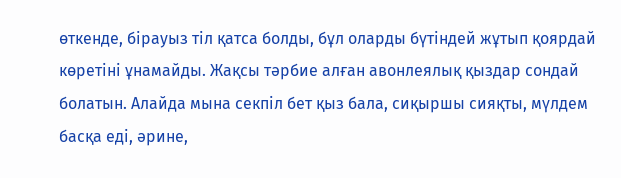өткенде, бірауыз тіл қатса болды, бұл оларды бүтіндей жұтып қоярдай көретіні ұнамайды. Жақсы тәрбие алған авонлеялық қыздар сондай болатын. Алайда мына секпіл бет қыз бала, сиқыршы сияқты, мүлдем басқа еді, әрине,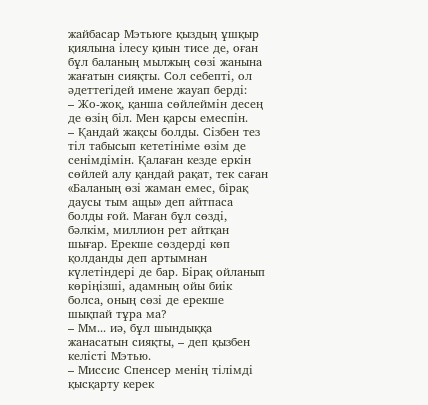жайбасар Мэтьюге қыздың ұшқыр қиялына ілесу қиын тисе де, оған бұл баланың мылжың сөзі жанына жағатын сияқты. Сол себепті, ол әдеттегідей имене жауап берді:
– Жо-жоқ, қанша сөйлеймін десең де өзің біл. Мен қарсы емеспін.
– Қандай жақсы болды. Сізбен тез тіл табысып кететініме өзім де сенімдімін. Қалаған кезде еркін сөйлей алу қандай рақат, тек саған «Баланың өзі жаман емес, бірақ даусы тым ащы» деп айтпаса болды ғой. Маған бұл сөзді, бәлкім, миллион рет айтқан шығар. Ерекше сөздерді көп қолданды деп артымнан күлетіндері де бар. Бірақ ойланып көріңізші, адамның ойы биік болса, оның сөзі де ерекше шықпай тұра ма?
– Мм... иә, бұл шындыққа жанасатын сияқты, – деп қызбен келісті Мэтью.
– Миссис Спенсер менің тілімді қысқарту керек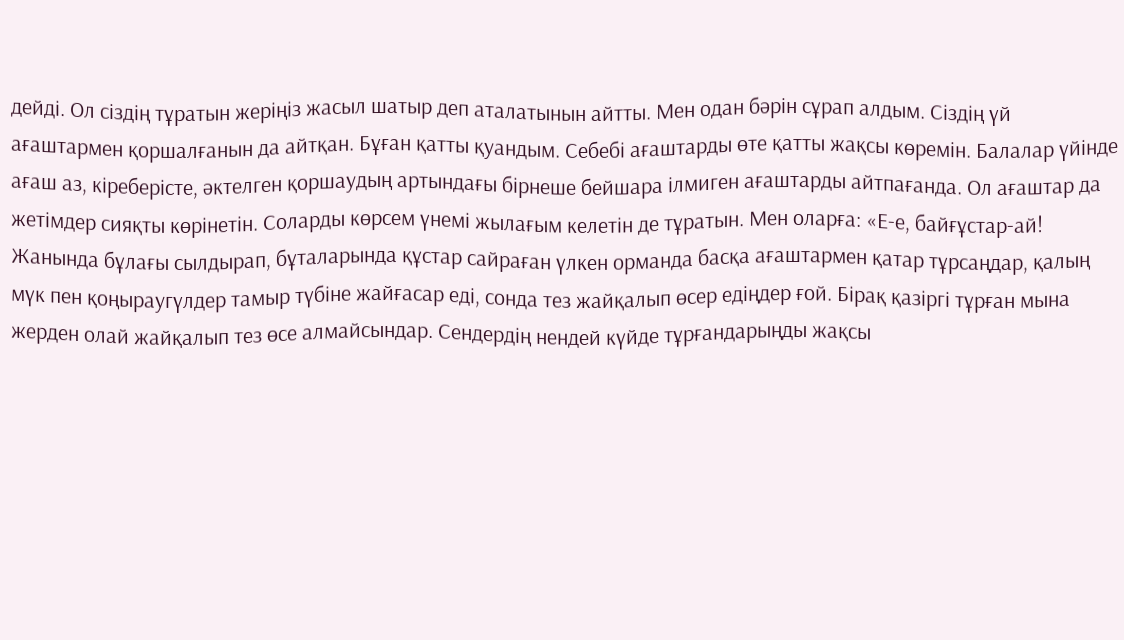дейді. Ол сіздің тұратын жеріңіз жасыл шатыр деп аталатынын айтты. Мен одан бәрін сұрап алдым. Сіздің үй ағаштармен қоршалғанын да айтқан. Бұған қатты қуандым. Себебі ағаштарды өте қатты жақсы көремін. Балалар үйінде ағаш аз, кіреберісте, әктелген қоршаудың артындағы бірнеше бейшара ілмиген ағаштарды айтпағанда. Ол ағаштар да жетімдер сияқты көрінетін. Соларды көрсем үнемі жылағым келетін де тұратын. Мен оларға: «Е-е, байғұстар-ай! Жанында бұлағы сылдырап, бұталарында құстар сайраған үлкен орманда басқа ағаштармен қатар тұрсаңдар, қалың мүк пен қоңыраугүлдер тамыр түбіне жайғасар еді, сонда тез жайқалып өсер едіңдер ғой. Бірақ қазіргі тұрған мына жерден олай жайқалып тез өсе алмайсындар. Сендердің нендей күйде тұрғандарыңды жақсы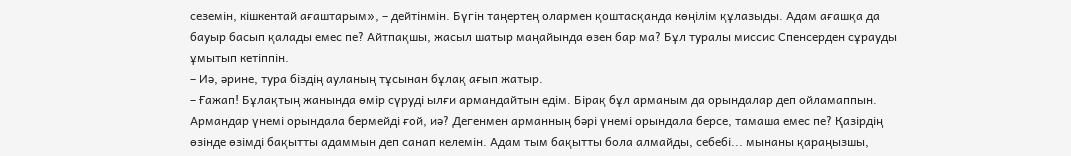сеземін, кішкентай ағаштарым», – дейтінмін. Бүгін таңертең олармен қоштасқанда көңілім құлазыды. Адам ағашқа да бауыр басып қалады емес пе? Айтпақшы, жасыл шатыр маңайында өзен бар ма? Бұл туралы миссис Спенсерден сұрауды ұмытып кетіппін.
– Иә, әрине, тура біздің ауланың тұсынан бұлақ ағып жатыр.
– Ғажап! Бұлақтың жанында өмір сүруді ылғи армандайтын едім. Бірақ бұл арманым да орындалар деп ойламаппын. Армандар үнемі орындала бермейді ғой, иә? Дегенмен арманның бәрі үнемі орындала берсе, тамаша емес пе? Қазірдің өзінде өзімді бақытты адаммын деп санап келемін. Адам тым бақытты бола алмайды, себебі... мынаны қараңызшы,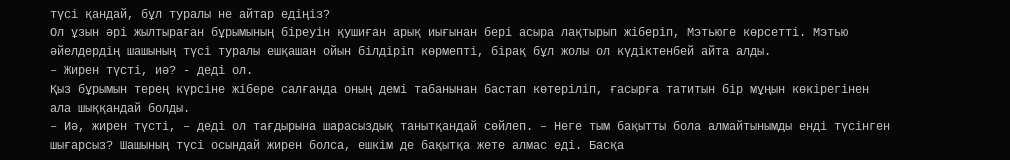түсі қандай, бұл туралы не айтар едіңіз?
Ол ұзын әрі жылтыраған бұрымының біреуін қушиған арық иығынан бері асыра лақтырып жіберіп, Мэтьюге көрсетті. Мэтью әйелдердің шашының түсі туралы ешқашан ойын білдіріп көрмепті, бірақ бұл жолы ол күдіктенбей айта алды.
– Жирен түсті, иә? - деді ол.
Қыз бұрымын терең күрсіне жібере салғанда оның демі табанынан бастап көтеріліп, ғасырға татитын бір мұңын көкірегінен ала шыққандай болды.
– Иә, жирен түсті, – деді ол тағдырына шарасыздық танытқандай сөйлеп. – Неге тым бақытты бола алмайтынымды енді түсінген шығарсыз? Шашының түсі осындай жирен болса, ешкім де бақытқа жете алмас еді. Басқа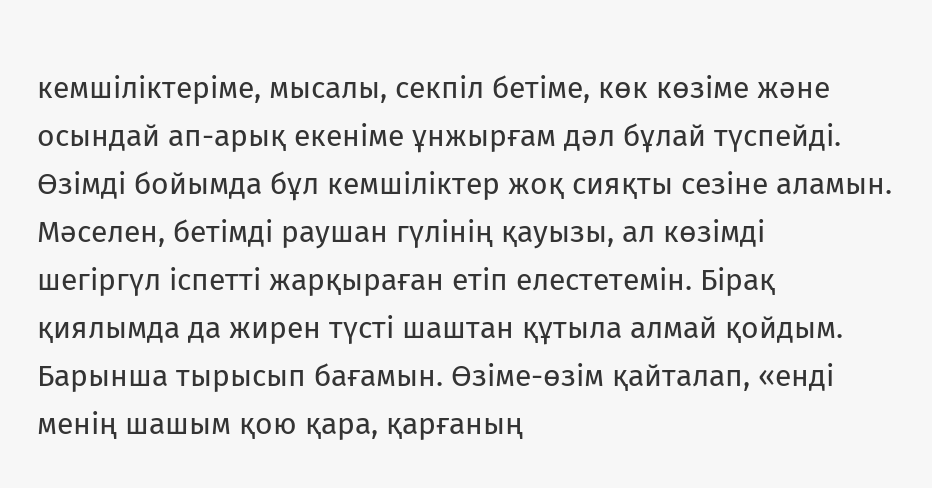кемшіліктеріме, мысалы, секпіл бетіме, көк көзіме және осындай ап-арық екеніме ұнжырғам дәл бұлай түспейді. Өзімді бойымда бұл кемшіліктер жоқ сияқты сезіне аламын. Мәселен, бетімді раушан гүлінің қауызы, ал көзімді шегіргүл іспетті жарқыраған етіп елестетемін. Бірақ қиялымда да жирен түсті шаштан құтыла алмай қойдым. Барынша тырысып бағамын. Өзіме-өзім қайталап, «енді менің шашым қою қара, қарғаның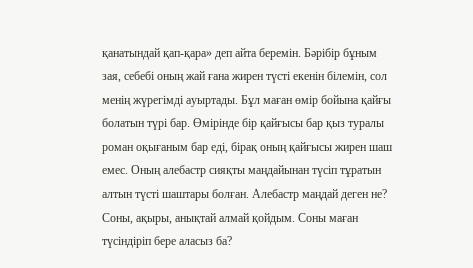қанатындай қап-қара» деп айта беремін. Бәрібір бұным зая, себебі оның жай ғана жирен түсті екенін білемін, сол менің жүрегімді ауыртады. Бұл маған өмір бойына қайғы болатын түрі бар. Өмірінде бір қайғысы бар қыз туралы роман оқығаным бар еді, бірақ оның қайғысы жирен шаш емес. Оның алебастр сияқты маңдайынан түсіп тұратын алтын түсті шаштары болған. Алебастр маңдай деген не? Соны, ақыры, анықтай алмай қойдым. Соны маған түсіндіріп бере аласыз ба?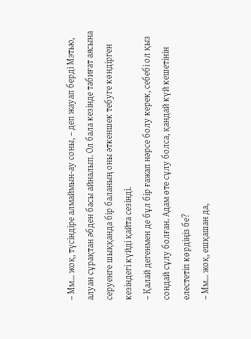– Мм... жоқ, түсіндіре алмаймын-ау соны, – деп жауап берді Мэтью, алуан сұрақтан әбден басы айналып. Ол бала кезінде табиғат аясына серуенге шыққанда бір баланың оны әткеншек тебуге көндірген кезіндегі күйді қайта сезінді.
– Қалай дегенмен де бұл бір ғажап нәрсе болу керек, себебі ол қыз сондай сұлу болған. Адам өте сұлу болса, қандай күй кешетінін елестетіп көрдіңіз бе?
– Мм... жоқ, ешқашан да,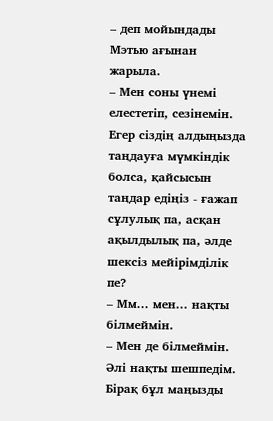– деп мойындады Мэтью ағынан жарыла.
– Мен соны үнемі елестетіп, сезінемін. Егер сіздің алдыңызда таңдауға мүмкіндік болса, қайсысын таңдар едіңіз - ғажап сұлулық па, асқан ақылдылық па, әлде шексіз мейірімділік пе?
– Мм... мен... нақты білмеймін.
– Мен де білмеймін. Әлі нақты шешпедім. Бірақ бұл маңызды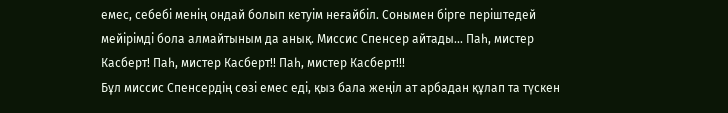емес, себебі менің ондай болып кетуім неғайбіл. Сонымен бірге періштедей мейірімді бола алмайтыным да анық. Миссис Спенсер айтады... Паһ, мистер Касберт! Паһ, мистер Касберт!! Паһ, мистер Касберт!!!
Бұл миссис Спенсердің сөзі емес еді, қыз бала жеңіл ат арбадан құлап та түскен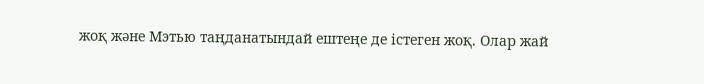жоқ және Мэтью таңданатындай ештеңе де істеген жоқ. Олар жай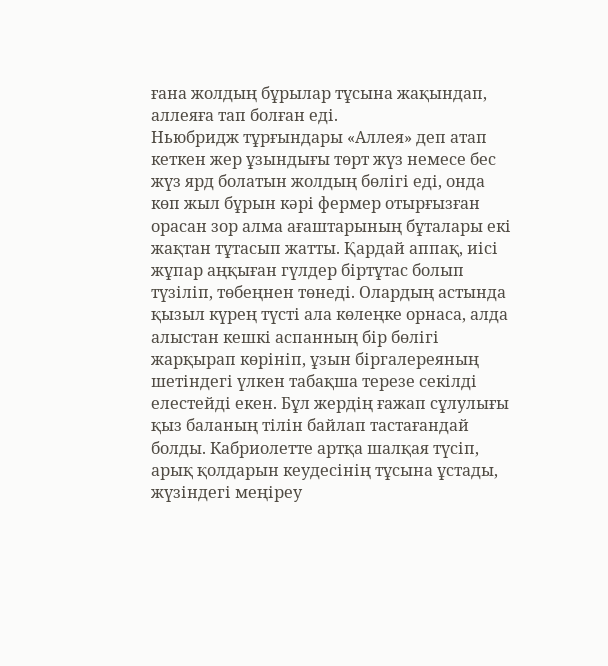ғана жолдың бұрылар тұсына жақындап, аллеяға тап болған еді.
Ньюбридж тұрғындары «Аллея» деп атап кеткен жер ұзындығы төрт жүз немесе бес жүз ярд болатын жолдың бөлігі еді, онда көп жыл бұрын кәрі фермер отырғызған орасан зор алма ағаштарының бұталары екі жақтан тұтасып жатты. Қардай аппақ, иісі жұпар аңқыған гүлдер біртұтас болып түзіліп, төбеңнен төнеді. Олардың астында қызыл күрең түсті ала көлеңке орнаса, алда алыстан кешкі аспанның бір бөлігі жарқырап көрініп, ұзын біргалереяның шетіндегі үлкен табақша терезе секілді елестейді екен. Бұл жердің ғажап сұлулығы қыз баланың тілін байлап тастағандай болды. Кабриолетте артқа шалқая түсіп, арық қолдарын кеудесінің тұсына ұстады, жүзіндегі меңіреу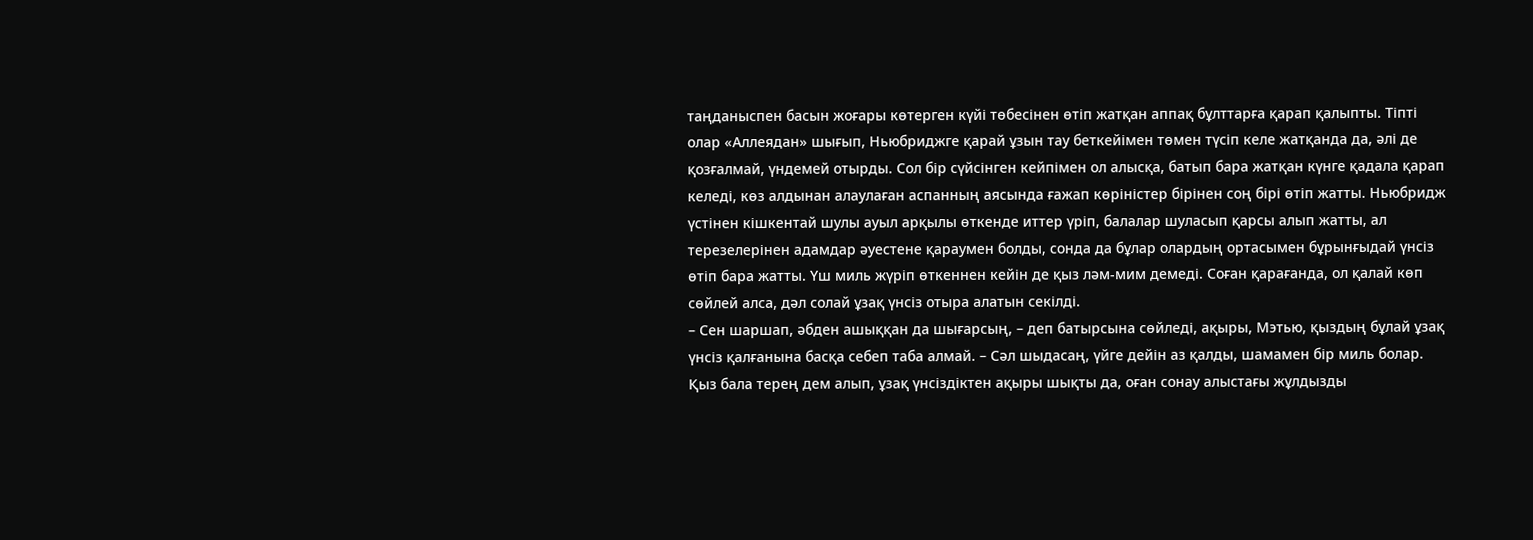таңданыспен басын жоғары көтерген күйі төбесінен өтіп жатқан аппақ бұлттарға қарап қалыпты. Тіпті олар «Аллеядан» шығып, Ньюбриджге қарай ұзын тау беткейімен төмен түсіп келе жатқанда да, әлі де қозғалмай, үндемей отырды. Сол бір сүйсінген кейпімен ол алысқа, батып бара жатқан күнге қадала қарап келеді, көз алдынан алаулаған аспанның аясында ғажап көріністер бірінен соң бірі өтіп жатты. Ньюбридж үстінен кішкентай шулы ауыл арқылы өткенде иттер үріп, балалар шуласып қарсы алып жатты, ал терезелерінен адамдар әуестене қараумен болды, сонда да бұлар олардың ортасымен бұрынғыдай үнсіз өтіп бара жатты. Үш миль жүріп өткеннен кейін де қыз ләм-мим демеді. Соған қарағанда, ол қалай көп сөйлей алса, дәл солай ұзақ үнсіз отыра алатын секілді.
– Сен шаршап, әбден ашыққан да шығарсың, – деп батырсына сөйледі, ақыры, Мэтью, қыздың бұлай ұзақ үнсіз қалғанына басқа себеп таба алмай. – Сәл шыдасаң, үйге дейін аз қалды, шамамен бір миль болар.
Қыз бала терең дем алып, ұзақ үнсіздіктен ақыры шықты да, оған сонау алыстағы жұлдызды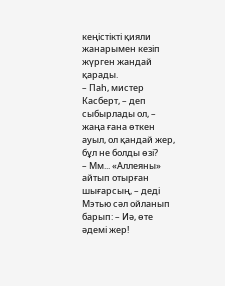кеңістікті қияли жанарымен кезіп жүрген жандай қарады.
– Паһ, мистер Касберт, – деп сыбырлады ол, – жаңа ғана өткен ауыл, ол қандай жер, бұл не болды өзі?
– Мм... «Аллеяны» айтып отырған шығарсың, – деді Мэтью сәл ойланып барып: – Иә, өте әдемі жер!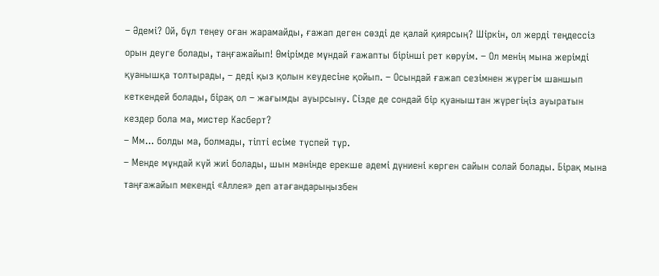– Әдемі? Ой, бұл теңеу оған жарамайды, ғажап деген сөзді де қалай қиярсың? Шіркін, ол жерді теңдессіз орын деуге болады, таңғажайып! Өмірімде мұндай ғажапты бірінші рет көруім. – Ол менің мына жерімді қуанышқа толтырады, – деді қыз қолын кеудесіне қойып. – Осындай ғажап сезімнен жүрегім шаншып кеткендей болады, бірақ ол – жағымды ауырсыну. Сізде де сондай бір қуаныштан жүрегіңіз ауыратын кездер бола ма, мистер Касберт?
– Мм... болды ма, болмады, тіпті есіме түспей тұр.
– Менде мұндай күй жиі болады, шын мәнінде ерекше әдемі дүниені көрген сайын солай болады. Бірақ мына таңғажайып мекенді «Аллея» деп атағандарыңызбен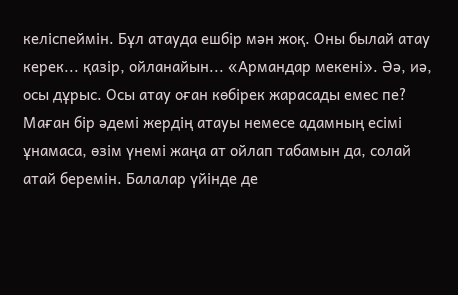келіспеймін. Бұл атауда ешбір мән жоқ. Оны былай атау керек... қазір, ойланайын... «Армандар мекені». Әә, иә, осы дұрыс. Осы атау оған көбірек жарасады емес пе? Маған бір әдемі жердің атауы немесе адамның есімі ұнамаса, өзім үнемі жаңа ат ойлап табамын да, солай атай беремін. Балалар үйінде де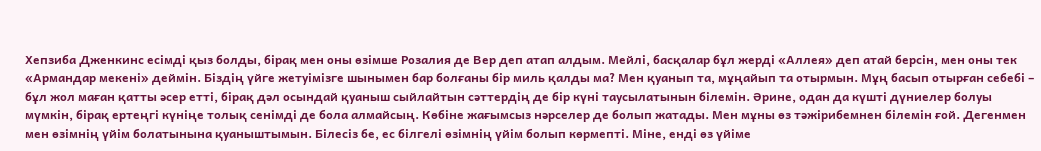Хепзиба Дженкинс есімді қыз болды, бірақ мен оны өзімше Розалия де Вер деп атап алдым. Мейлі, басқалар бұл жерді «Аллея» деп атай берсін, мен оны тек «Армандар мекені» деймін. Біздің үйге жетуімізге шынымен бар болғаны бір миль қалды ма? Мен қуанып та, мұңайып та отырмын. Мұң басып отырған себебі – бұл жол маған қатты әсер етті, бірақ дәл осындай қуаныш сыйлайтын сәттердің де бір күні таусылатынын білемін. Әрине, одан да күшті дүниелер болуы мүмкін, бірақ ертеңгі күніңе толық сенімді де бола алмайсың. Көбіне жағымсыз нәрселер де болып жатады. Мен мұны өз тәжірибемнен білемін ғой. Дегенмен мен өзімнің үйім болатынына қуаныштымын. Білесіз бе, ес білгелі өзімнің үйім болып көрмепті. Міне, енді өз үйіме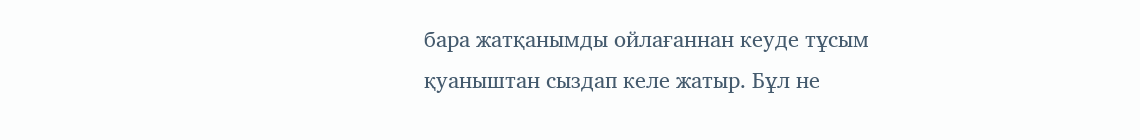бара жатқанымды ойлағаннан кеуде тұсым қуаныштан сыздап келе жатыр. Бұл не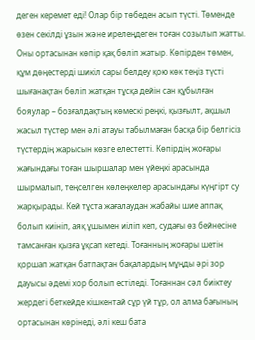деген керемет еді! Олар бір төбеден асып түсті. Төменде өзен секілді ұзын және ирелеңдеген тоған созылып жатты. Оны ортасынан көпір қақ бөліп жатыр. Көпірден төмен, құм дөңестерді шикіл сары белдеу қою көк теңіз түсті шығанақтан бөліп жатқан тұсқа дейін сан құбылған бояулар – бозғалдақтың көмескі реңкі, қызғылт, ақшыл жасыл түстер мен әлі атауы табылмаған басқа бір белгісіз түстердің жарысын көзге елестетті. Көпірдің жоғары жағындағы тоған шыршалар мен үйеңкі арасында шырмалып, теңселген көлеңкелер арасындағы күңгірт су жарқырады. Кей тұста жағалаудан жабайы шие аппақ болып киініп, аяқ ұшымен иіліп кеп, судағы өз бейнесіне тамсанған қызға ұқсап кетеді. Тоғанның жоғары шетін қоршап жатқан батпақтан бақалардың мұңды әрі зор дауысы әдемі хор болып естіледі. Тоғаннан сәл биіктеу жердегі беткейде кішкентай сұр үй тұр, ол алма бағының ортасынан көрінеді, әлі кеш бата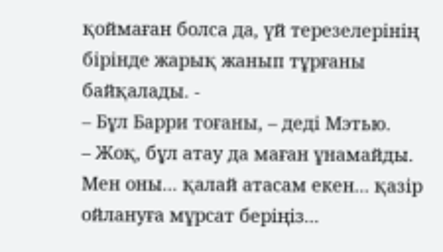қоймаған болса да, үй терезелерінің бірінде жарық жанып тұрғаны байқалады. -
– Бұл Барри тоғаны, – деді Мэтью.
– Жоқ, бұл атау да маған ұнамайды. Мен оны... қалай атасам екен... қазір ойлануға мұрсат беріңіз...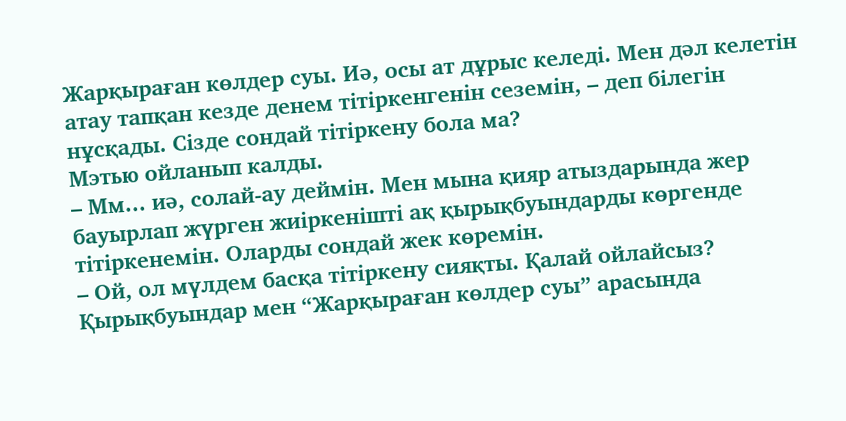Жарқыраған көлдер суы. Иә, осы ат дұрыс келеді. Мен дәл келетін атау тапқан кезде денем тітіркенгенін сеземін, – деп білегін нұсқады. Сізде сондай тітіркену бола ма?
Мэтью ойланып калды.
– Мм... иә, солай-ау деймін. Мен мына қияр атыздарында жер бауырлап жүрген жиіркенішті ақ қырықбуындарды көргенде тітіркенемін. Оларды сондай жек көремін.
– Ой, ол мүлдем басқа тітіркену сияқты. Қалай ойлайсыз? Қырықбуындар мен “Жарқыраған көлдер суы” арасында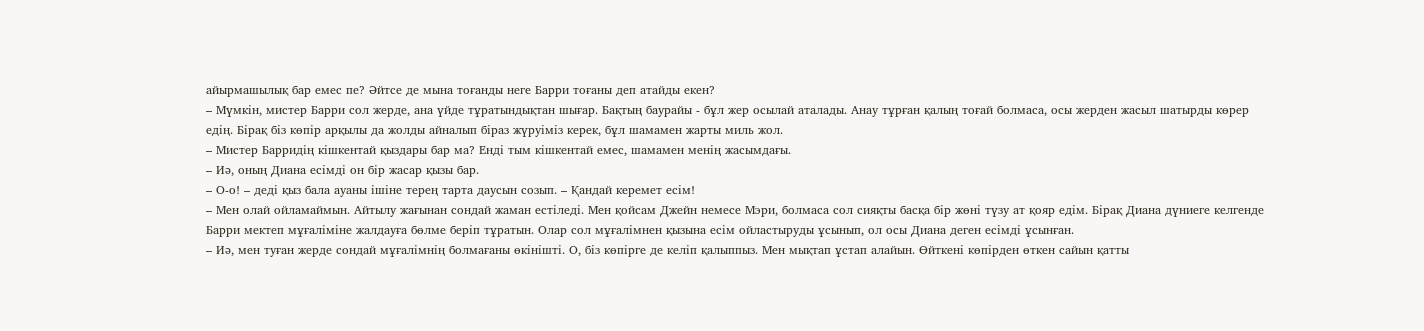айырмашылық бар емес пе? Әйтсе де мына тоғанды неге Барри тоғаны деп атайды екен?
– Мүмкін, мистер Барри сол жерде, ана үйде тұратындықтан шығар. Бақтың баурайы - бұл жер осылай аталады. Анау тұрған қалың тоғай болмаса, осы жерден жасыл шатырды көрер едің. Бірақ біз көпір арқылы да жолды айналып біраз жүруіміз керек, бұл шамамен жарты миль жол.
– Мистер Барридің кішкентай қыздары бар ма? Енді тым кішкентай емес, шамамен менің жасымдағы.
– Иә, оның Диана есімді он бір жасар қызы бар.
– О-о! – деді қыз бала ауаны ішіне терең тарта даусын созып. – Қандай керемет есім!
– Мен олай ойламаймын. Айтылу жағынан сондай жаман естіледі. Мен қойсам Джейн немесе Мэри, болмаса сол сияқты басқа бір жөні түзу ат қояр едім. Бірақ Диана дүниеге келгенде Барри мектеп мұғаліміне жалдауға бөлме беріп тұратын. Олар сол мұғалімнен қызына есім ойластыруды ұсынып, ол осы Диана деген есімді ұсынған.
– Иә, мен туған жерде сондай мұғалімнің болмағаны өкінішті. О, біз көпірге де келіп қалыппыз. Мен мықтап ұстап алайын. Өйткені көпірден өткен сайын қатты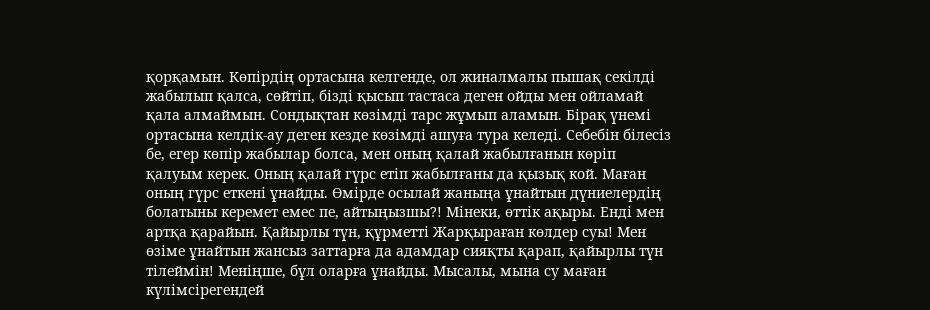қорқамын. Көпірдің ортасына келгенде, ол жиналмалы пышақ секілді жабылып қалса, сөйтіп, бізді қысып тастаса деген ойды мен ойламай қала алмаймын. Сондықтан көзімді тарс жұмып аламын. Бірақ үнемі ортасына келдік-ау деген кезде көзімді ашуға тура келеді. Себебін білесіз бе, егер көпір жабылар болса, мен оның қалай жабылғанын көріп қалуым керек. Оның қалай гүрс етіп жабылғаны да қызық кой. Маған оның гүрс еткені ұнайды. Өмірде осылай жаныңа ұнайтын дүниелердің болатыны керемет емес пе, айтыңызшы?! Мінеки, өттік ақыры. Енді мен артқа қарайын. Қайырлы түн, құрметті Жарқыраған көлдер суы! Мен өзіме ұнайтын жансыз заттарға да адамдар сияқты қарап, қайырлы түн тілеймін! Меніңше, бұл оларға ұнайды. Мысалы, мына су маған күлімсірегендей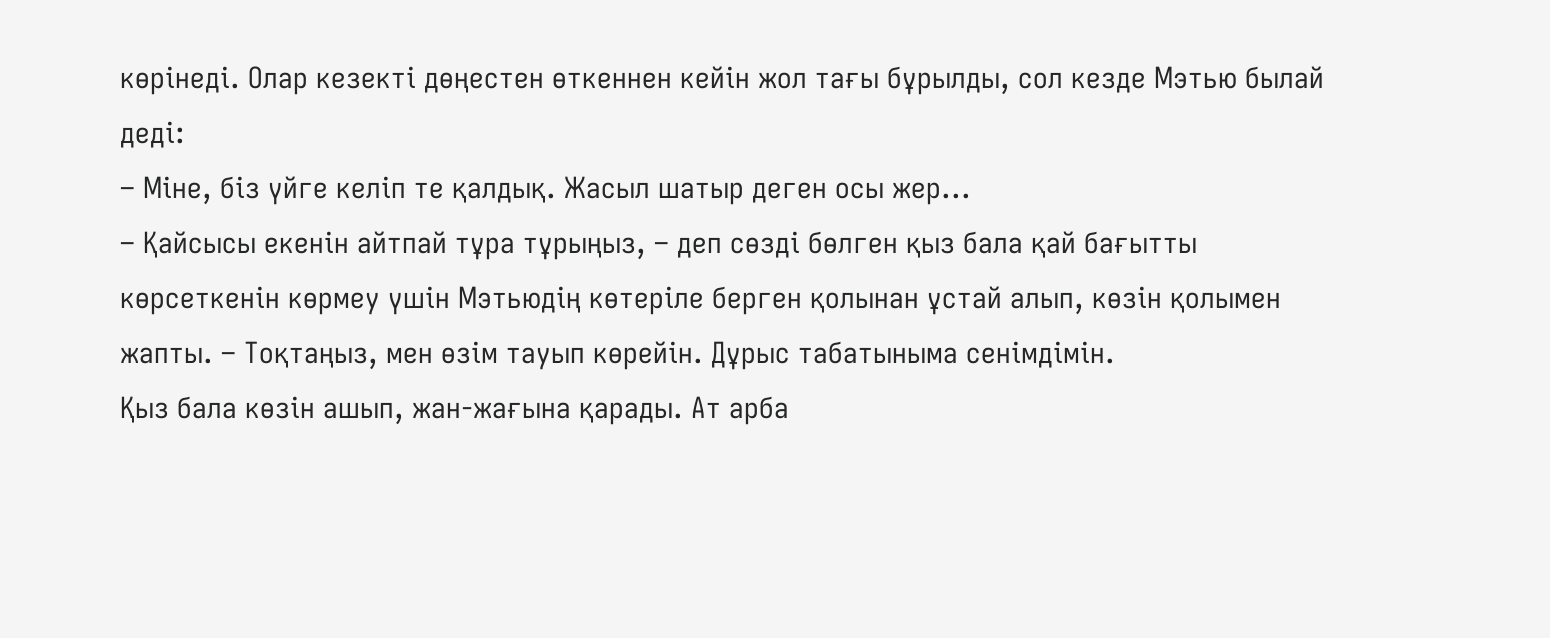көрінеді. Олар кезекті дөңестен өткеннен кейін жол тағы бұрылды, сол кезде Мэтью былай деді:
– Міне, біз үйге келіп те қалдық. Жасыл шатыр деген осы жер...
– Қайсысы екенін айтпай тұра тұрыңыз, – деп сөзді бөлген қыз бала қай бағытты көрсеткенін көрмеу үшін Мэтьюдің көтеріле берген қолынан ұстай алып, көзін қолымен жапты. – Тоқтаңыз, мен өзім тауып көрейін. Дұрыс табатыныма сенімдімін.
Қыз бала көзін ашып, жан-жағына қарады. Ат арба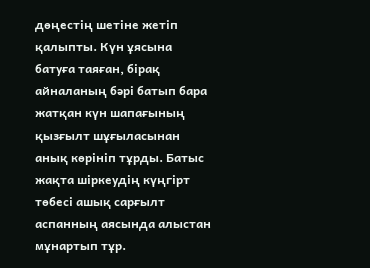дөңестің шетіне жетіп қалыпты. Күн ұясына батуға таяған, бірақ айналаның бәрі батып бара жатқан күн шапағының қызғылт шұғыласынан анық көрініп тұрды. Батыс жақта шіркеудің күңгірт төбесі ашық сарғылт аспанның аясында алыстан мұнартып тұр.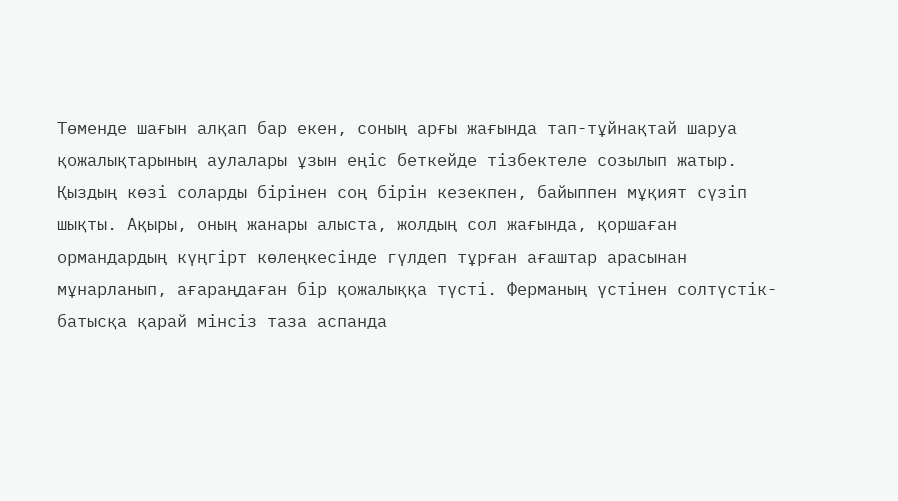Төменде шағын алқап бар екен, соның арғы жағында тап-тұйнақтай шаруа қожалықтарының аулалары ұзын еңіс беткейде тізбектеле созылып жатыр.
Қыздың көзі соларды бірінен соң бірін кезекпен, байыппен мұқият сүзіп шықты. Ақыры, оның жанары алыста, жолдың сол жағында, қоршаған ормандардың күңгірт көлеңкесінде гүлдеп тұрған ағаштар арасынан мұнарланып, ағараңдаған бір қожалыққа түсті. Ферманың үстінен солтүстік-батысқа қарай мінсіз таза аспанда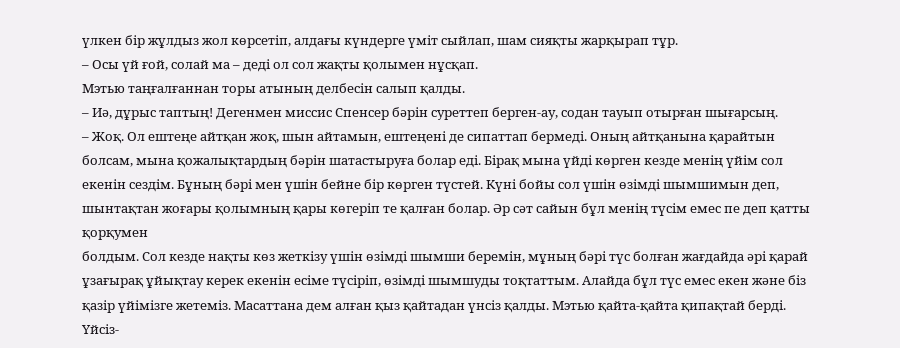үлкен бір жұлдыз жол көрсетіп, алдағы күндерге үміт сыйлап, шам сияқты жарқырап тұр.
– Осы үй ғой, солай ма – деді ол сол жақты қолымен нұсқап.
Мэтью таңғалғаннан торы атының делбесін салып қалды.
– Иә, дұрыс таптың! Дегенмен миссис Спенсер бәрін суреттеп берген-ау, содан тауып отырған шығарсың.
– Жоқ. Ол ештеңе айтқан жоқ, шын айтамын, ештеңені де сипаттап бермеді. Оның айтқанына қарайтын болсам, мына қожалықтардың бәрін шатастыруға болар еді. Бірақ мына үйді көрген кезде менің үйім сол екенін сездім. Бұның бәрі мен үшін бейне бір көрген түстей. Күні бойы сол үшін өзімді шымшимын деп, шынтақтан жоғары қолымның қары көгеріп те қалған болар. Әр сәт сайын бұл менің түсім емес пе деп қатты қорқумен
болдым. Сол кезде нақты көз жеткізу үшін өзімді шымши беремін, мұның бәрі түс болған жағдайда әрі қарай ұзағырақ ұйықтау керек екенін есіме түсіріп, өзімді шымшуды тоқтаттым. Алайда бұл түс емес екен және біз қазір үйімізге жетеміз. Масаттана дем алған қыз қайтадан үнсіз қалды. Мэтью қайта-қайта қипақтай берді. Үйсіз-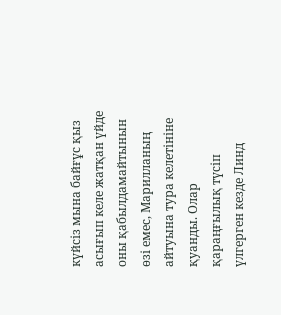күйсіз мына байғұс қыз асығып келе жатқан үйде оны қабылдамайтынын өзі емес, Марилланың айтуына тура келетініне қуанды. Олар қараңғылық түсіп үлгерген кезде Линд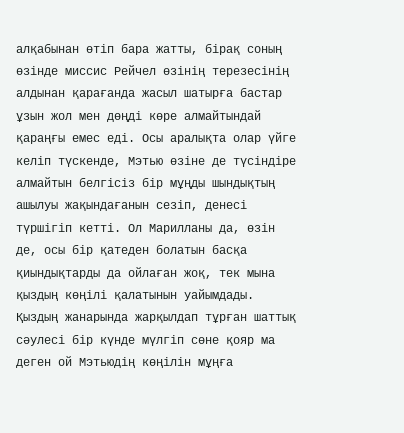алқабынан өтіп бара жатты, бірақ соның өзінде миссис Рейчел өзінің терезесінің алдынан қарағанда жасыл шатырға бастар ұзын жол мен дөңді көре алмайтындай қараңғы емес еді. Осы аралықта олар үйге келіп түскенде, Мэтью өзіне де түсіндіре алмайтын белгісіз бір мұңды шындықтың ашылуы жақындағанын сезіп, денесі түршігіп кетті. Ол Марилланы да, өзін де, осы бір қатеден болатын басқа қиындықтарды да ойлаған жоқ, тек мына қыздың көңілі қалатынын уайымдады.
Қыздың жанарында жарқылдап тұрған шаттық сәулесі бір күнде мүлгіп сөне қояр ма деген ой Мэтьюдің көңілін мұңға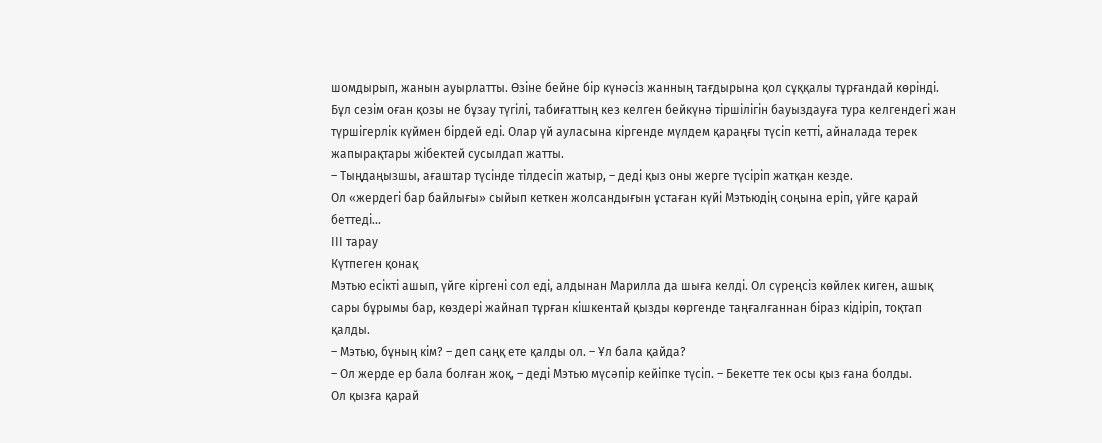шомдырып, жанын ауырлатты. Өзіне бейне бір күнәсіз жанның тағдырына қол сұққалы тұрғандай көрінді. Бұл сезім оған қозы не бұзау түгілі, табиғаттың кез келген бейкүнә тіршілігін бауыздауға тура келгендегі жан түршігерлік күймен бірдей еді. Олар үй ауласына кіргенде мүлдем қараңғы түсіп кетті, айналада терек жапырақтары жібектей сусылдап жатты.
– Тыңдаңызшы, ағаштар түсінде тілдесіп жатыр, – деді қыз оны жерге түсіріп жатқан кезде.
Ол «жердегі бар байлығы» сыйып кеткен жолсандығын ұстаған күйі Мэтьюдің соңына еріп, үйге қарай беттеді…
ІІІ тарау
Күтпеген қонақ
Мэтью есікті ашып, үйге кіргені сол еді, алдынан Марилла да шыға келді. Ол сүреңсіз көйлек киген, ашық сары бұрымы бар, көздері жайнап тұрған кішкентай қызды көргенде таңғалғаннан біраз кідіріп, тоқтап қалды.
– Мэтью, бұның кім? – деп саңқ ете қалды ол. – Ұл бала қайда?
– Ол жерде ер бала болған жоқ, – деді Мэтью мүсәпір кейіпке түсіп. – Бекетте тек осы қыз ғана болды.
Ол қызға қарай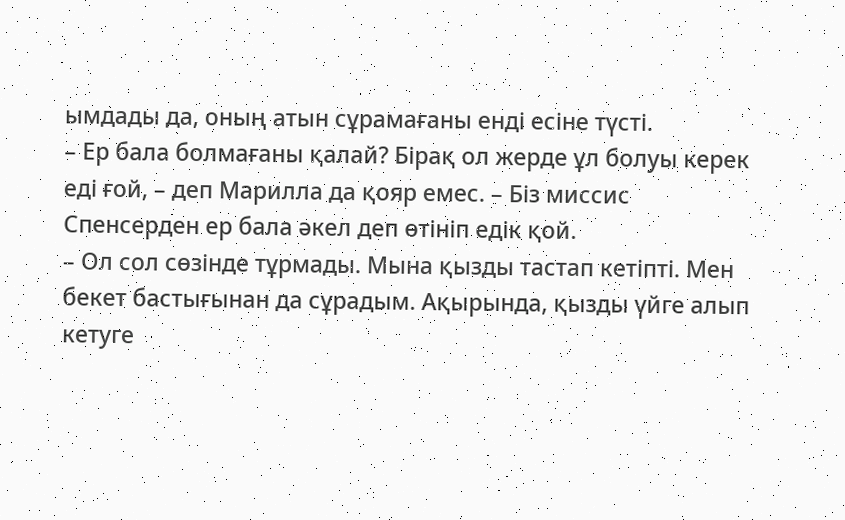ымдады да, оның атын сұрамағаны енді есіне түсті.
– Ер бала болмағаны қалай? Бірақ ол жерде ұл болуы керек еді ғой, – деп Марилла да қояр емес. – Біз миссис Спенсерден ер бала әкел деп өтініп едік қой.
– Ол сол сөзінде тұрмады. Мына қызды тастап кетіпті. Мен бекет бастығынан да сұрадым. Ақырында, қызды үйге алып кетуге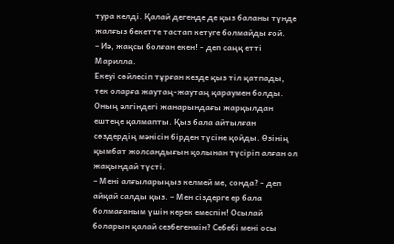тура келді. Қалай дегенде де қыз баланы түнде жалғыз бекетте тастап кетуге болмайды ғой.
– Иә, жақсы болған екен! - деп саңқ етті Марилла.
Екеуі сөйлесіп тұрған кезде қыз тіл қатпады, тек оларға жаутаң-жаутаң қараумен болды. Оның әлгіндегі жанарындағы жарқылдан ештеңе қалмапты. Қыз бала айтылған сөздердің мәнісін бірден түсіне қойды. Өзінің қымбат жолсандығын қолынан түсіріп алған ол жақындай түсті.
– Мені алғыларыңыз келмей ме, сонда? - деп айқай салды қыз. – Мен сіздерге ер бала болмағаным үшін керек емеспін! Осылай боларын қалай сезбегенмін? Себебі мені осы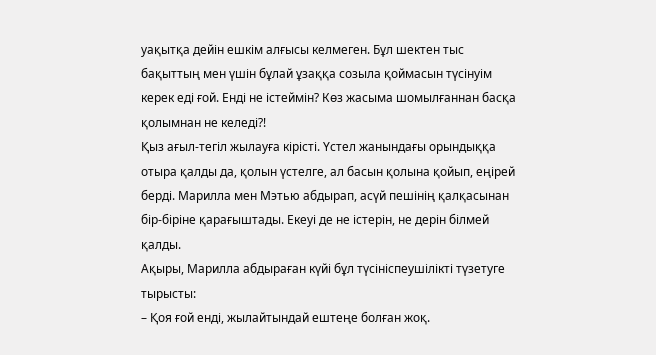уақытқа дейін ешкім алғысы келмеген. Бұл шектен тыс бақыттың мен үшін бұлай ұзаққа созыла қоймасын түсінуім керек еді ғой. Енді не істеймін? Көз жасыма шомылғаннан басқа қолымнан не келеді?!
Қыз ағыл-тегіл жылауға кірісті. Үстел жанындағы орындыққа отыра қалды да, қолын үстелге, ал басын қолына қойып, еңірей берді. Марилла мен Мэтью абдырап, асүй пешінің қалқасынан бір-біріне қарағыштады. Екеуі де не істерін, не дерін білмей қалды.
Ақыры, Марилла абдыраған күйі бұл түсініспеушілікті түзетуге тырысты:
– Қоя ғой енді, жылайтындай ештеңе болған жоқ.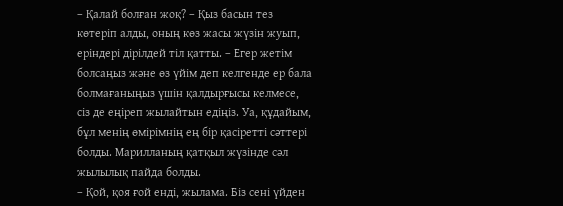– Қалай болған жоқ? – Қыз басын тез көтеріп алды, оның көз жасы жүзін жуып, еріндері дірілдей тіл қатты. – Егер жетім болсаңыз және өз үйім деп келгенде ер бала болмағаныңыз үшін қалдырғысы келмесе, сіз де еңіреп жылайтын едіңіз. Уа, құдайым, бұл менің өмірімнің ең бір қасіретті сәттері болды. Марилланың қатқыл жүзінде сәл жылылық пайда болды.
– Қой, қоя ғой енді, жылама. Біз сені үйден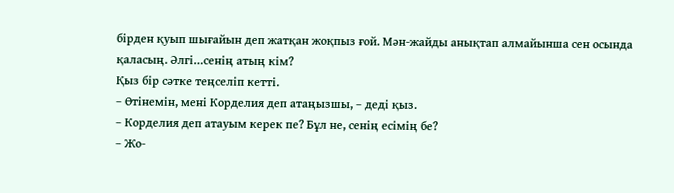бірден қуып шығайын деп жатқан жоқпыз ғой. Мән-жайды анықтап алмайынша сен осында қаласың. Әлгі…сенің атың кім?
Қыз бір сәтке теңселіп кетті.
– Өтінемін, мені Корделия деп атаңызшы, – деді қыз.
– Корделия деп атауым керек пе? Бұл не, сенің есімің бе?
– Жо-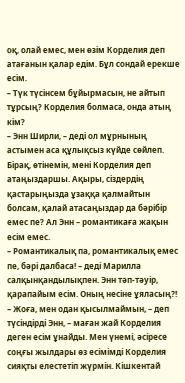оқ, олай емес, мен өзім Корделия деп атағанын қалар едім. Бұл сондай ерекше есім.
– Түк түсінсем бұйырмасын, не айтып тұрсың? Корделия болмаса, онда атың кім?
– Энн Ширли, – деді ол мұрнының астымен аса құлықсыз күйде сөйлеп. Бірақ, өтінемін, мені Корделия деп атаңыздаршы. Ақыры, сіздердің қастарыңызда ұзаққа қалмайтын болсам, қалай атасаңыздар да бәрібір емес пе? Ал Энн – романтикаға жақын есім емес.
– Романтикалық па, романтикалық емес пе, бәрі далбаса! – деді Марилла салқынқандылықпен. Энн тәп-тәуір, қарапайым есім. Оның несіне ұяласың?!
– Жоға, мен одан қысылмаймын, – деп түсіндірді Энн, – маған жай Корделия деген есім ұнайды. Мен үнемі, әсіресе соңғы жылдары өз есімімді Корделия сияқты елестетіп жүрмін. Кішкентай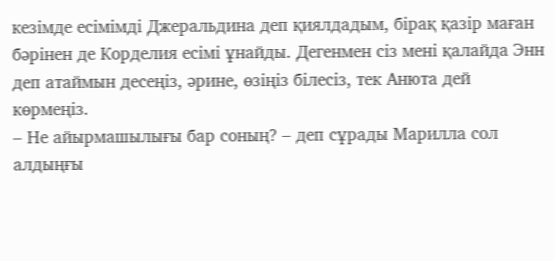кезімде есімімді Джеральдина деп қиялдадым, бірақ қазір маған бәрінен де Корделия есімі ұнайды. Дегенмен сіз мені қалайда Энн деп атаймын десеңіз, әрине, өзіңіз білесіз, тек Анюта дей көрмеңіз.
– Не айырмашылығы бар соның? – деп сұрады Марилла сол алдыңғы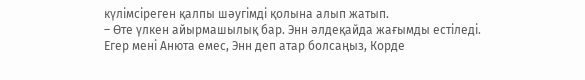күлімсіреген қалпы шәугімді қолына алып жатып.
– Өте үлкен айырмашылық бар. Энн әлдеқайда жағымды естіледі. Егер мені Анюта емес, Энн деп атар болсаңыз, Корде